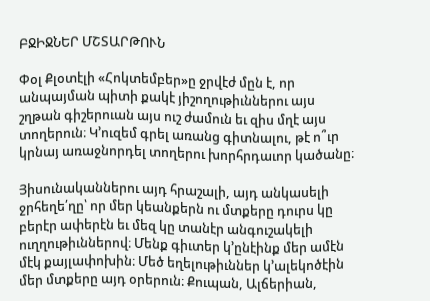ԲՋԻՋՆԵՐ ՄՇՏԱՐԹՈՒՆ

Փօլ Քլօտէլի «Հոկտեմբեր»ը ջրվէժ մըն է, որ անպայման պիտի քակէ յիշողութիւններու այս շղթան գիշերուան այս ուշ ժամուն եւ զիս մղէ այս տողերուն։ Կ՚ուզեմ գրել առանց գիտնալու, թէ ո՞ւր կրնայ առաջնորդել տողերու խորհրդաւոր կածանը։

Յիսունականներու այդ հրաշալի, այդ անկասելի ջրհեղե՛ղը՝ որ մեր կեանքերն ու մտքերը դուրս կը բերէր ափերէն եւ մեզ կը տանէր անգուշակելի ուղղութիւններով։ Մենք գիւտեր կ՚ընէինք մեր ամէն մէկ քայլափոխին։ Մեծ եղելութիւններ կ՚ալեկոծէին մեր մտքերը այդ օրերուն։ Քուպան, Ալճերիան,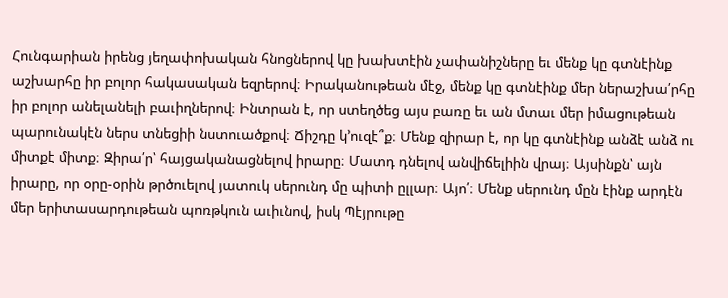Հունգարիան իրենց յեղափոխական հնոցներով կը խախտէին չափանիշները եւ մենք կը գտնէինք աշխարհը իր բոլոր հակասական եզրերով։ Իրականութեան մէջ, մենք կը գտնէինք մեր ներաշխա՛րհը իր բոլոր անելանելի բաւիղներով։ Ինտրան է, որ ստեղծեց այս բառը եւ ան մտաւ մեր իմացութեան պարունակէն ներս տնեցիի նստուածքով։ Ճիշդը կ՚ուզէ՞ք։ Մենք զիրար է, որ կը գտնէինք անձէ անձ ու միտքէ միտք։ Զիրա՛ր՝ հայցականացնելով իրարը։ Մատդ դնելով անվիճելիին վրայ։ Այսինքն՝ այն իրարը, որ օրը-օրին թրծուելով յատուկ սերունդ մը պիտի ըլլար։ Այո՛։ Մենք սերունդ մըն էինք արդէն մեր երիտասարդութեան պոռթկուն աւիւնով, իսկ Պէյրութը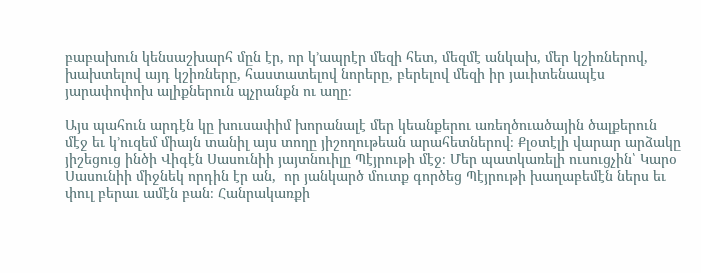բաբախուն կենսաշխարհ մըն էր, որ կ՚ապրէր մեզի հետ, մեզմէ անկախ, մեր կշիռներով, խախտելով այդ կշիռները, հաստատելով նորերը, բերելով մեզի իր յաւիտենապէս յարափոփոխ ալիքներուն պչրանքն ու աղը։

Այս պահուն արդէն կը խուսափիմ խորանալէ մեր կեանքերու առեղծուածային ծալքերուն մէջ եւ կ՚ուզեմ միայն տանիլ այս տողը յիշողութեան արահետներով։ Քլօտէլի վարար արձակը յիշեցուց ինծի Վիգէն Սասունիի յայտնուիլը Պէյրութի մէջ։ Մեր պատկառելի ուսուցչին՝ Կարօ Սասունիի միջնեկ որդին էր ան,  որ յանկարծ մուտք գործեց Պէյրութի խաղաբեմէն ներս եւ փուլ բերաւ ամէն բան։ Հանրակառքի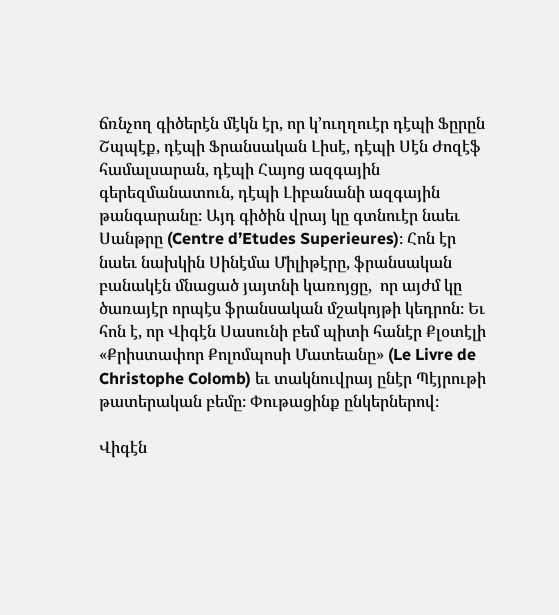ճռնչող գիծերէն մէկն էր, որ կ՚ուղղուէր դէպի Ֆըրըն Շպպէք, դէպի Ֆրանսական Լիսէ, դէպի Սէն Ժոզէֆ համալսարան, դէպի Հայոց ազգային գերեզմանատուն, դէպի Լիբանանի ազգային թանգարանը։ Այդ գիծին վրայ կը գտնուէր նաեւ Սանթրը (Centre d’Etudes Superieures)։ Հոն էր նաեւ նախկին Սինէմա Միլիթէրը, ֆրանսական բանակէն մնացած յայտնի կառոյցը,  որ այժմ կը ծառայէր որպէս ֆրանսական մշակոյթի կեդրոն։ Եւ հոն է, որ Վիգէն Սասունի բեմ պիտի հանէր Քլօտէլի  «Քրիստափոր Քոլոմպոսի Մատեանը» (Le Livre de Christophe Colomb) եւ տակնուվրայ ընէր Պէյրութի թատերական բեմը։ Փութացինք ընկերներով։

Վիգէն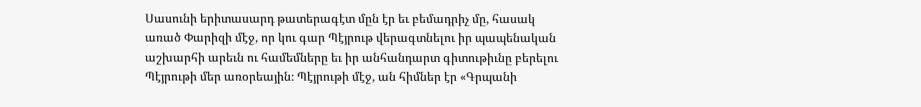Սասունի երիտասարդ թատերագէտ մըն էր եւ բեմադրիչ մը, հասակ առած Փարիզի մէջ, որ կու գար Պէյրութ վերագտնելու իր պապենական աշխարհի արեւն ու համեմները եւ իր անհանդարտ գիտութիւնը բերելու Պէյրութի մեր առօրեային։ Պէյրութի մէջ, ան հիմներ էր «Գրպանի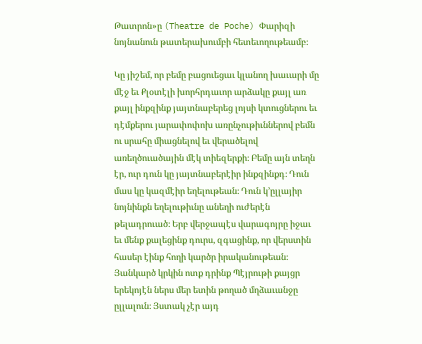Թատրոն»ը (Theatre de Poche) Փարիզի նոյնանուն թատերախումբի հետեւողութեամբ։

Կը յիշեմ, որ բեմը բացուեցաւ կլանող խաւարի մը մէջ եւ Քլօտէլի խորհրդաւոր արձակը քայլ առ քայլ ինքզինք յայտնաբերեց լոյսի կտուցներու եւ դէմքերու յարափոփոխ առընչութիւններով բեմն  ու սրահը միացնելով եւ վերածելով առեղծուածային մէկ տիեզերքի։ Բեմը այն տեղն էր, ուր դուն կը յայտնաբերէիր ինքզինքդ։ Դուն մաս կը կազմէիր եղելութեան։ Դուն կ՚ըլլայիր նոյնինքն եղելութիւնը անեղի ուժերէն թելադրուած։ Երբ վերջապէս վարագոյրը իջաւ եւ մենք քալեցինք դուրս, զգացինք, որ վերստին հասեր էինք հողի կարծր իրականութեան։ Յանկարծ կրկին ոտք դրինք Պէյրութի քայցր երեկոյէն ներս մեր ետին թողած մղձաւանջը ըլլալուն։ Յստակ չէր այդ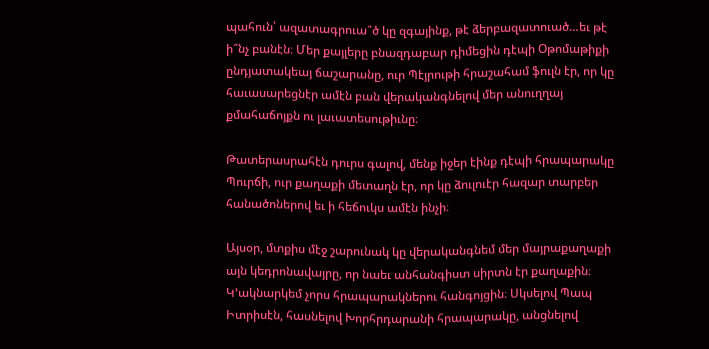պահուն՝ ազատագրուա՞ծ կը զգայինք, թէ ձերբազատուած…եւ թէ ի՞նչ բանէն։ Մեր քայլերը բնազդաբար դիմեցին դէպի Օթոմաթիքի ընդյատակեայ ճաշարանը, ուր Պէյրութի հրաշահամ ֆուլն էր, որ կը հաւասարեցնէր ամէն բան վերականգնելով մեր անուղղայ քմահաճոյքն ու լաւատեսութիւնը։

Թատերասրահէն դուրս գալով, մենք իջեր էինք դէպի հրապարակը Պուրճի, ուր քաղաքի մետաղն էր, որ կը ձուլուէր հազար տարբեր հանածոներով եւ ի հեճուկս ամէն ինչի։

Այսօր, մտքիս մէջ շարունակ կը վերականգնեմ մեր մայրաքաղաքի այն կեդրոնավայրը, որ նաեւ անհանգիստ սիրտն էր քաղաքին։ Կ՚ակնարկեմ չորս հրապարակներու հանգոյցին։ Սկսելով Պապ Իտրիսէն, հասնելով Խորհրդարանի հրապարակը, անցնելով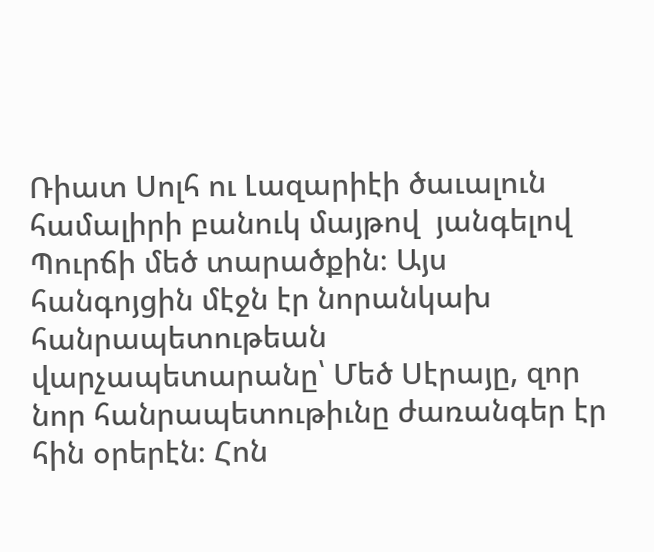Ռիատ Սոլհ ու Լազարիէի ծաւալուն համալիրի բանուկ մայթով  յանգելով Պուրճի մեծ տարածքին։ Այս հանգոյցին մէջն էր նորանկախ հանրապետութեան վարչապետարանը՝ Մեծ Սէրայը, զոր նոր հանրապետութիւնը ժառանգեր էր հին օրերէն։ Հոն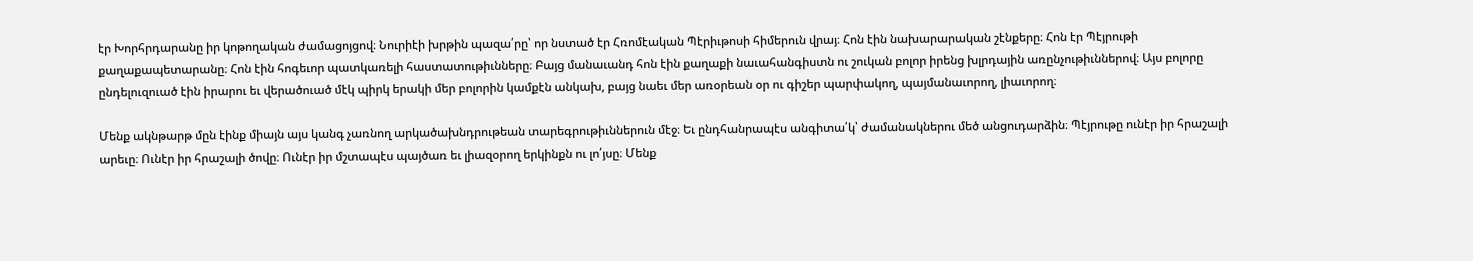էր Խորհրդարանը իր կոթողական ժամացոյցով։ Նուրիէի խրթին պազա՛րը՝ որ նստած էր Հռոմէական Պէրիւթոսի հիմերուն վրայ։ Հոն էին նախարարական շէնքերը։ Հոն էր Պէյրութի քաղաքապետարանը։ Հոն էին հոգեւոր պատկառելի հաստատութիւնները։ Բայց մանաւանդ հոն էին քաղաքի նաւահանգիստն ու շուկան բոլոր իրենց խլրդային առընչութիւններով։ Այս բոլորը ընդելուզուած էին իրարու եւ վերածուած մէկ պիրկ երակի մեր բոլորին կամքէն անկախ, բայց նաեւ մեր առօրեան օր ու գիշեր պարփակող, պայմանաւորող, լիաւորող։

Մենք ակնթարթ մըն էինք միայն այս կանգ չառնող արկածախնդրութեան տարեգրութիւններուն մէջ։ Եւ ընդհանրապէս անգիտա՛կ՝ ժամանակներու մեծ անցուդարձին։ Պէյրութը ունէր իր հրաշալի արեւը։ Ունէր իր հրաշալի ծովը։ Ունէր իր մշտապէս պայծառ եւ լիազօրող երկինքն ու լո՛յսը։ Մենք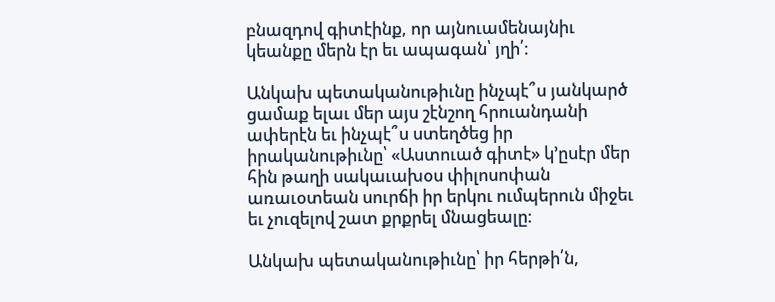բնազդով գիտէինք, որ այնուամենայնիւ կեանքը մերն էր եւ ապագան՝ յղի՛։

Անկախ պետականութիւնը ինչպէ՞ս յանկարծ ցամաք ելաւ մեր այս շէնշող հրուանդանի ափերէն եւ ինչպէ՞ս ստեղծեց իր իրականութիւնը՝ «Աստուած գիտէ» կ՚ըսէր մեր հին թաղի սակաւախօս փիլոսոփան առաւօտեան սուրճի իր երկու ումպերուն միջեւ եւ չուզելով շատ քրքրել մնացեալը։

Անկախ պետականութիւնը՝ իր հերթի՛ն,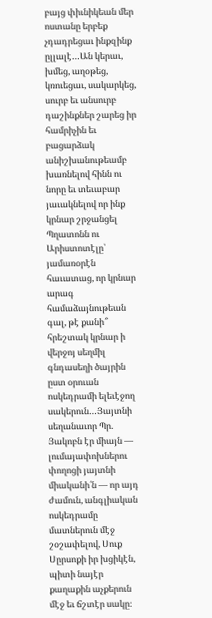բայց փիւնիկեան մեր ոստանը երբեք չդադրեցաւ ինքզինք ըլլալէ…Ան կերաւ, խմեց, աղօթեց, կռուեցաւ, սակարկեց, սուրբ եւ անսուրբ դաշինքներ շարեց իր համրիչին եւ բացարձակ անիշխանութեամբ խառնելով հինն ու նորը եւ տեւաբար յաւակնելով որ ինք կրնար շրջանցել Պղատոնն ու Արիստոտէլը՝ յամառօրէն հաւատաց, որ կրնար արագ համաձայնութեան գալ, թէ քանի՞ հրեշտակ կրնար ի վերջոյ սեղմիլ գնդասեղի ծայրին ըստ օրուան ոսկեդրամի ելեւէջող սակերուն…Յայտնի սեղանաւոր Պր. Յակոբն էր միայն — լումայափոխներու փողոցի յայտնի միականի՛ն — որ այդ ժամուն, անգլիական ոսկեդրամը մատներուն մէջ շօշափելով, Սուք Սըրսոքի իր խցիկէն, պիտի նայէր քաղաքին աչքերուն մէջ եւ ճշտէր սակը։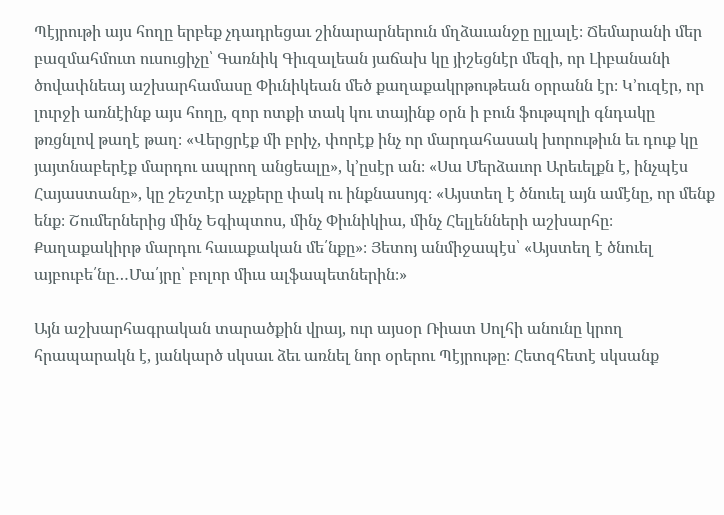Պէյրութի այս հողը երբեք չդադրեցաւ շինարարներուն մղձաւանջը ըլլալէ։ Ճեմարանի մեր բազմահմուտ ուսուցիչը՝ Գառնիկ Գիւզալեան յաճախ կը յիշեցնէր մեզի, որ Լիբանանի ծովափնեայ աշխարհամասը Փիւնիկեան մեծ քաղաքակրթութեան օրրանն էր։ Կ՚ուզէր, որ լուրջի առնէինք այս հողը, զոր ոտքի տակ կու տայինք օրն ի բուն ֆութպոլի գնդակը թռցնլով թաղէ թաղ։ «Վերցրէք մի բրիչ, փորէք ինչ որ մարդահասակ խորութիւն եւ դուք կը յայտնաբերէք մարդու ապրող անցեալը», կ՚ըսէր ան։ «Սա Մերձաւոր Արեւելքն է, ինչպէս Հայաստանը», կը շեշտէր աչքերը փակ ու ինքնասոյզ։ «Այստեղ է ծնուել այն ամէնը, որ մենք ենք։ Շումերներից մինչ Եգիպտոս, մինչ Փիւնիկիա, մինչ Հելլենների աշխարհը։ Քաղաքակիրթ մարդու հաւաքական մե՛նքը»։ Յետոյ անմիջապէս՝ «Այստեղ է ծնուել  այբուբե՛նը…Մա՛յրը՝ բոլոր միւս ալֆապետներին։»

Այն աշխարհագրական տարածքին վրայ, ուր այսօր Ռիատ Սոլհի անունը կրող հրապարակն է, յանկարծ սկսաւ ձեւ առնել նոր օրերու Պէյրութը։ Հետզհետէ սկսանք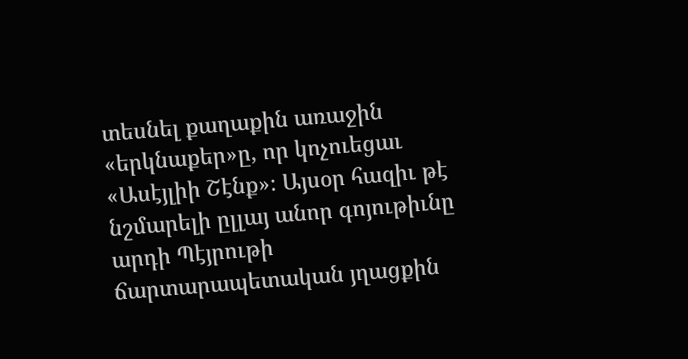տեսնել քաղաքին առաջին «երկնաքեր»ը, որ կոչուեցաւ «Ասէյլիի Շէնք»։ Այսօր հազիւ թէ նշմարելի ըլլայ անոր գոյութիւնը արդի Պէյրութի ճարտարապետական յղացքին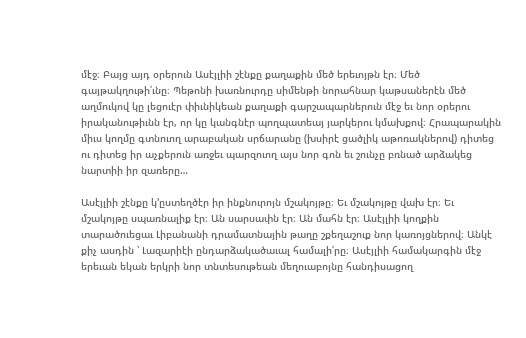մէջ։ Բայց այդ օրերուն Ասէյլիի շէնքը քաղաքին մեծ երեւոյթն էր։ Մեծ գայթակղութի՛ւնը։ Պեթոնի խառնուրդը սիմենթի նորահնար կաթսաներէն մեծ աղմուկով կը լեցուէր փիւնիկեան քաղաքի գարշապարներուն մէջ եւ նոր օրերու իրականութիւնն էր, որ կը կանգնէր պողպատեայ յարկերու կմախքով։ Հրապարակին միւս կողմը գտնուող արաբական սրճարանը (խսիրէ ցածլիկ աթոռակներով) դիտեց ու դիտեց իր աչքերուն առջեւ պարզուող այս նոր գոն եւ շունչը բռնած արձակեց նարտիի իր զառերը…

Ասէյլիի շէնքը կ՚ըստեղծէր իր ինքնուրոյն մշակոյթը։ Եւ մշակոյթը վախ էր։ Եւ մշակոյթը սպառնալիք էր։ Ան սարսափն էր։ Ան մահն էր։ Ասէյլիի կողքին տարածուեցաւ Լիբանանի դրամատնային թաղը շքեղաշուք նոր կառոյցներով։ Անկէ քիչ ասդին ՝ Լազարիէի ընդարձակածաւալ համալի՛րը։ Ասէյլիի համակարգին մէջ երեւան եկան երկրի նոր տնտեսութեան մեղուաբոյնը հանդիսացող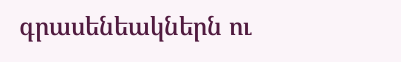գրասենեակներն ու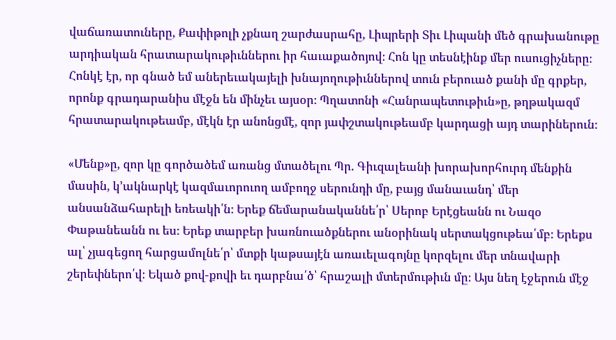վաճառատուները, Քափիթոլի չքնաղ շարժասրահը, Լիպրերի Տիւ Լիպանի մեծ գրախանութը արդիական հրատարակութիւններու իր հաւաքածոյով։ Հոն կը տեսնէինք մեր ուսուցիչները։ Հոնկէ էր, որ գնած եմ աներեւակայելի խնայողութիւններով տուն բերուած քանի մը գրքեր, որոնք գրադարանիս մէջն են մինչեւ այսօր։ Պղատոնի «Հանրապետութիւն»ը, թղթակազմ հրատարակութեամբ, մէկն էր անոնցմէ, զոր յափշտակութեամբ կարդացի այդ տարիներուն։

«Մենք»ը, զոր կը գործածեմ առանց մտածելու Պր. Գիւզալեանի խորախորհուրդ մենքին մասին, կ՚ակնարկէ կազմաւորուող ամբողջ սերունդի մը, բայց մանաւանդ՝ մեր անսանձահարելի եռեակի՛ն։ Երեք ճեմարանականնե՛ր՝ Սերոբ Երէցեանն ու Նազօ Փաթանեանն ու ես։ Երեք տարբեր խառնուածքներու անօրինակ սերտակցութեա՛մբ։ Երեքս ալ՝ չյագեցող հարցամոլնե՛ր՝ մտքի կաթսայէն առաւելագոյնը կորզելու մեր տնավարի շերեփներո՛վ։ Եկած քով-քովի եւ դարբնա՛ծ՝ հրաշալի մտերմութիւն մը։ Այս նեղ էջերուն մէջ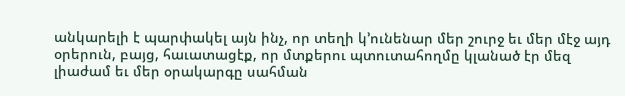անկարելի է պարփակել այն ինչ, որ տեղի կ՚ունենար մեր շուրջ եւ մեր մէջ այդ օրերուն, բայց, հաւատացէք, որ մտքերու պտուտահողմը կլանած էր մեզ լիաժամ եւ մեր օրակարգը սահման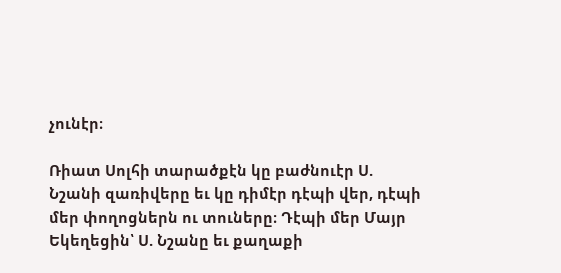չունէր։

Ռիատ Սոլհի տարածքէն կը բաժնուէր Ս. Նշանի զառիվերը եւ կը դիմէր դէպի վեր, դէպի մեր փողոցներն ու տուները։ Դէպի մեր Մայր Եկեղեցին՝ Ս. Նշանը եւ քաղաքի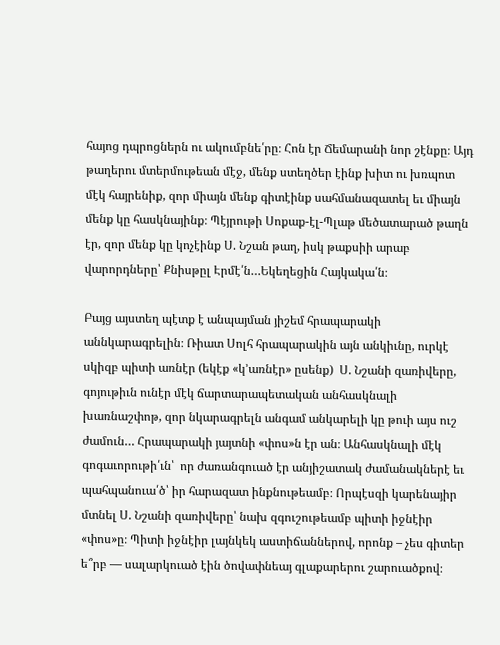հայոց դպրոցներն ու ակումբնե՛րը։ Հոն էր Ճեմարանի նոր շէնքը։ Այդ թաղերու մտերմութեան մէջ, մենք ստեղծեր էինք խիտ ու խռպոտ մէկ հայրենիք, զոր միայն մենք գիտէինք սահմանազատել եւ միայն մենք կը հասկնայինք։ Պէյրութի Սոքաք-էլ-Պլաթ մեծատարած թաղն էր, զոր մենք կը կոչէինք Ս. Նշան թաղ, իսկ թաքսիի արաբ վարորդները՝ Քնիսթըլ Էրմէ՛ն…Եկեղեցին Հայկակա՛ն։

Բայց այստեղ պէտք է անպայման յիշեմ հրապարակի աննկարագրելին։ Ռիատ Սոլհ հրապարակին այն անկիւնը, ուրկէ սկիզբ պիտի առնէր (եկէք «կ՚առնէր» ըսենք)  Ս. Նշանի զառիվերը, գոյութիւն ունէր մէկ ճարտարապետական անհասկնալի խառնաշփոթ, զոր նկարագրելն անգամ անկարելի կը թուի այս ուշ ժամուն… Հրապարակի յայտնի «փոս»ն էր ան։ Անհասկնալի մէկ գոգաւորութի՛ւն՝  որ ժառանգուած էր անյիշատակ ժամանակներէ եւ պահպանուա՛ծ՝ իր հարազատ ինքնութեամբ։ Որպէսզի կարենայիր մտնել Ս. Նշանի զառիվերը՝ նախ զգուշութեամբ պիտի իջնէիր «փոս»ը։ Պիտի իջնէիր լայնկեկ աստիճաններով, որոնք – չես գիտեր ե՞րբ — սալարկուած էին ծովափնեայ գլաքարերու շարուածքով։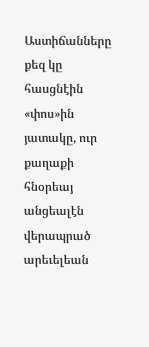Աստիճանները քեզ կը հասցնէին «փոս»ին յատակը, ուր քաղաքի հնօրեայ անցեալէն վերապրած արեւելեան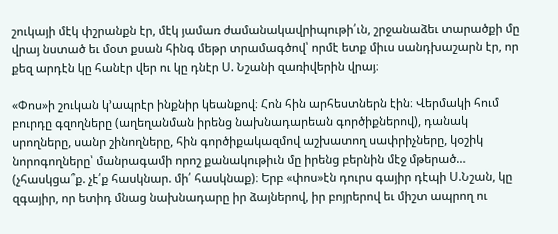շուկայի մէկ փշրանքն էր, մէկ յամառ ժամանակավրիպութի՛ւն, շրջանաձեւ տարածքի մը վրայ նստած եւ մօտ քսան հինգ մեթր տրամագծով՝ որմէ ետք միւս սանդխաշարն էր, որ քեզ արդէն կը հանէր վեր ու կը դնէր Ս. Նշանի զառիվերին վրայ։

«Փոս»ի շուկան կ՚ապրէր ինքնիր կեանքով։ Հոն հին արհեստներն էին։ Վերմակի հում բուրդը գզողները (աղեղանման իրենց նախնադարեան գործիքներով), դանակ սրողները, սանր շինողները, հին գործիքակազմով աշխատող սափրիչները, կօշիկ նորոգողները՝ մանրագամի որոշ քանակութիւն մը իրենց բերնին մէջ մթերած… (չհասկցա՞ք. չէ՛ք հասկնար. մի՛ հասկնաք)։ Երբ «փոս»էն դուրս գայիր դէպի Ս.Նշան, կը զգայիր, որ ետիդ մնաց նախնադարը իր ձայներով, իր բոյրերով եւ միշտ ապրող ու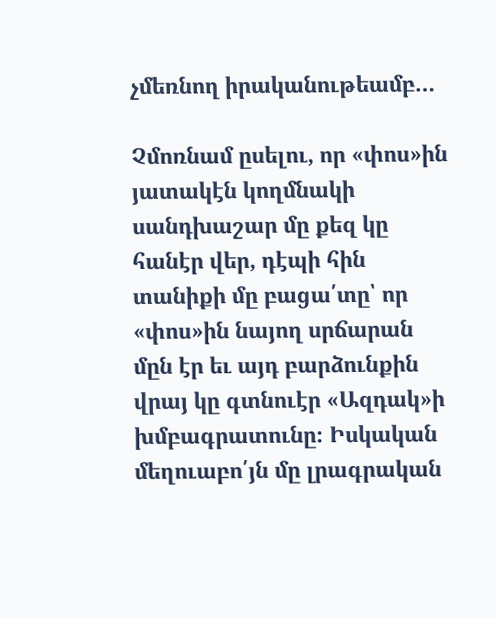չմեռնող իրականութեամբ…

Չմոռնամ ըսելու, որ «փոս»ին յատակէն կողմնակի սանդխաշար մը քեզ կը հանէր վեր, դէպի հին տանիքի մը բացա՛տը՝ որ «փոս»ին նայող սրճարան մըն էր եւ այդ բարձունքին վրայ կը գտնուէր «Ազդակ»ի խմբագրատունը։ Իսկական մեղուաբո՛յն մը լրագրական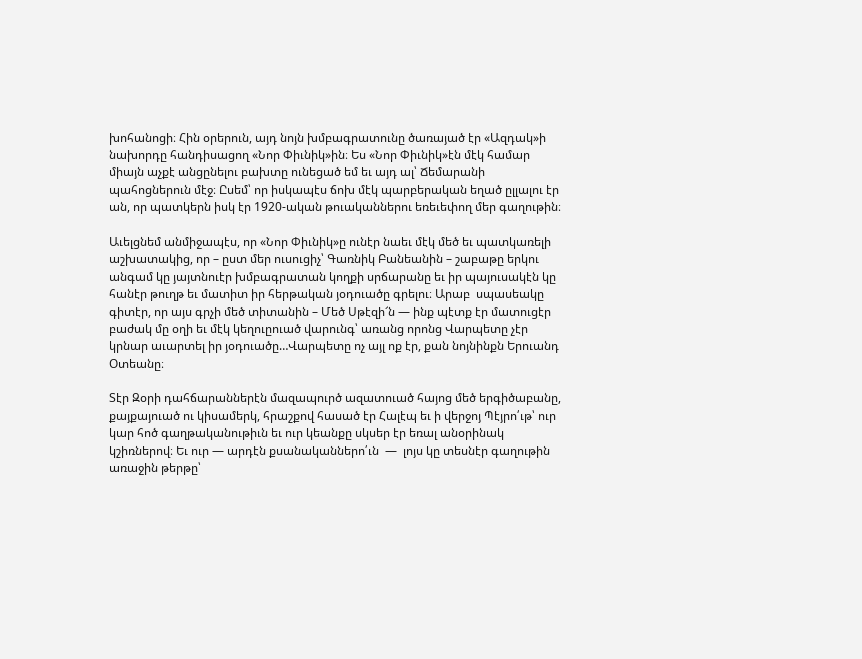խոհանոցի։ Հին օրերուն, այդ նոյն խմբագրատունը ծառայած էր «Ազդակ»ի նախորդը հանդիսացող «Նոր Փիւնիկ»ին։ Ես «Նոր Փիւնիկ»էն մէկ համար միայն աչքէ անցընելու բախտը ունեցած եմ եւ այդ ալ՝ Ճեմարանի պահոցներուն մէջ։ Ըսեմ՝ որ իսկապէս ճոխ մէկ պարբերական եղած ըլլալու էր ան, որ պատկերն իսկ էր 1920-ական թուականներու եռեւեփող մեր գաղութին։

Աւելցնեմ անմիջապէս, որ «Նոր Փիւնիկ»ը ունէր նաեւ մէկ մեծ եւ պատկառելի աշխատակից, որ – ըստ մեր ուսուցիչ՝ Գառնիկ Բանեանին – շաբաթը երկու անգամ կը յայտնուէր խմբագրատան կողքի սրճարանը եւ իր պայուսակէն կը հանէր թուղթ եւ մատիտ իր հերթական յօդուածը գրելու։ Արաբ  սպասեակը գիտէր, որ այս գրչի մեծ տիտանին – Մեծ Սթէզի՜ն — ինք պէտք էր մատուցէր բաժակ մը օղի եւ մէկ կեղուըուած վարունգ՝ առանց որոնց Վարպետը չէր կրնար աւարտել իր յօդուածը…Վարպետը ոչ այլ ոք էր, քան նոյնինքն Երուանդ Օտեանը։

Տէր Զօրի դահճարաններէն մազապուրծ ազատուած հայոց մեծ երգիծաբանը, քայքայուած ու կիսամերկ, հրաշքով հասած էր Հալէպ եւ ի վերջոյ Պէյրո՛ւթ՝ ուր կար հոծ գաղթականութիւն եւ ուր կեանքը սկսեր էր եռալ անօրինակ կշիռներով։ Եւ ուր — արդէն քսանականներո՛ւն  —  լոյս կը տեսնէր գաղութին առաջին թերթը՝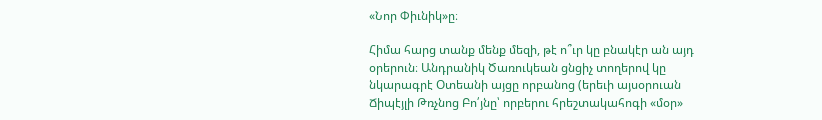«Նոր Փիւնիկ»ը։

Հիմա հարց տանք մենք մեզի, թէ ո՞ւր կը բնակէր ան այդ օրերուն։ Անդրանիկ Ծառուկեան ցնցիչ տողերով կը նկարագրէ Օտեանի այցը որբանոց (երեւի այսօրուան Ճիպէյլի Թռչնոց Բո՛յնը՝ որբերու հրեշտակահոգի «մօր»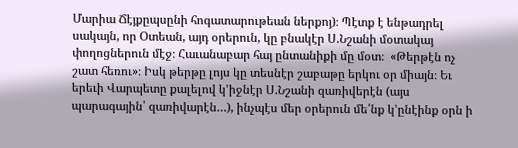Մարիա Ճէյքըպսընի հոգատարութեան ներքոյ)։ Պէտք է ենթադրել սակայն, որ Օտեան, այդ օրերուն, կը բնակէր Ս.Նշանի մօտակայ փողոցներուն մէջ։ Հաւանաբար հայ ընտանիքի մը մօտ։  «Թերթէն ոչ շատ հեռու»։ Իսկ թերթը լոյս կը տեսնէր շաբաթը երկու օր միայն։ Եւ երեւի Վարպետը քալելով կ՚իջնէր Ս.Նշանի զառիվերէն (այս պարագային՝ զառիվարէն…), ինչպէս մեր օրերուն մե՛նք կ՚ընէինք օրն ի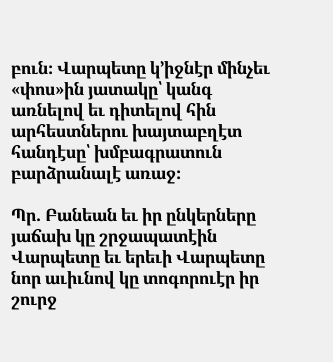բուն։ Վարպետը կ՚իջնէր մինչեւ «փոս»ին յատակը՝ կանգ առնելով եւ դիտելով հին արհեստներու խայտաբղէտ հանդէսը՝ խմբագրատուն բարձրանալէ առաջ։

Պր. Բանեան եւ իր ընկերները յաճախ կը շրջապատէին Վարպետը եւ երեւի Վարպետը նոր աւիւնով կը տոգորուէր իր շուրջ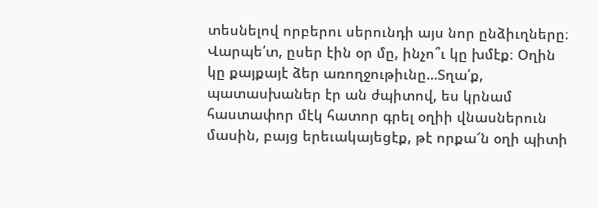տեսնելով որբերու սերունդի այս նոր ընձիւղները։ Վարպե՛տ, ըսեր էին օր մը, ինչո՞ւ կը խմէք։ Օղին կը քայքայէ ձեր առողջութիւնը…Տղա՛ք, պատասխաներ էր ան ժպիտով, ես կրնամ հաստափոր մէկ հատոր գրել օղիի վնասներուն մասին, բայց երեւակայեցէք, թէ որքա՜ն օղի պիտի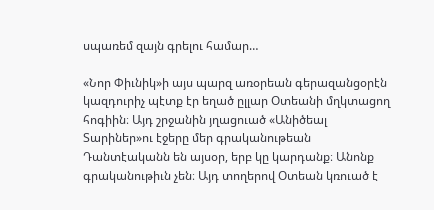սպառեմ զայն գրելու համար…

«Նոր Փիւնիկ»ի այս պարզ առօրեան գերազանցօրէն կազդուրիչ պէտք էր եղած ըլլար Օտեանի մղկտացող հոգիին։ Այդ շրջանին յղացուած «Անիծեալ Տարիներ»ու էջերը մեր գրականութեան Դանտէականն են այսօր, երբ կը կարդանք։ Անոնք գրականութիւն չեն։ Այդ տողերով Օտեան կռուած է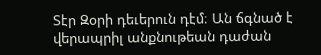Տէր Զօրի դեւերուն դէմ։ Ան ճգնած է վերապրիլ անքնութեան դաժան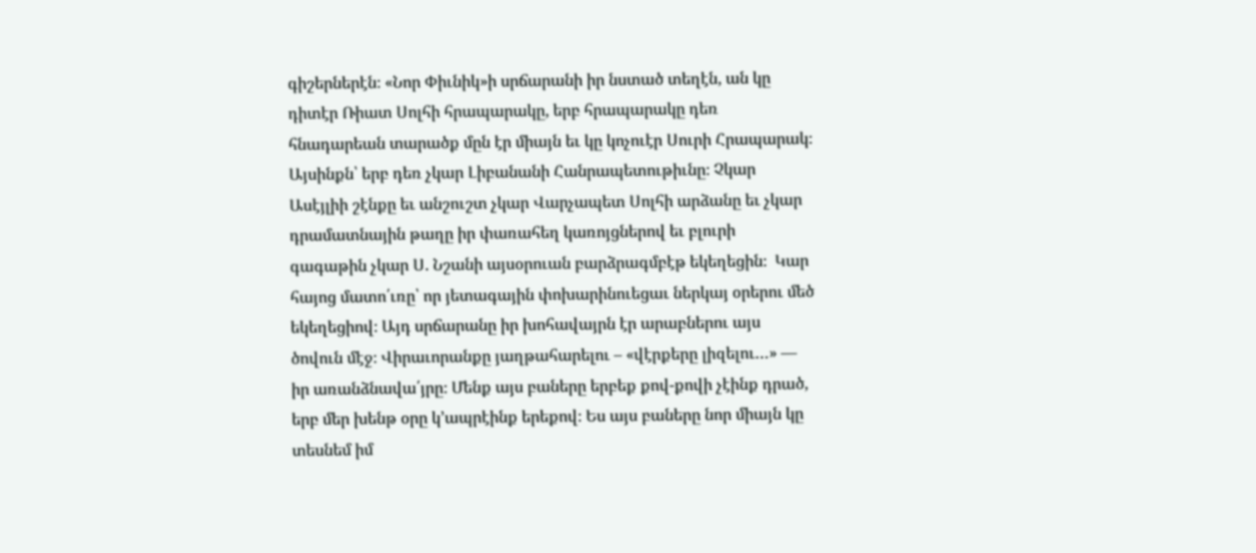գիշերներէն։ «Նոր Փիւնիկ»ի սրճարանի իր նստած տեղէն, ան կը դիտէր Ռիատ Սոլհի հրապարակը, երբ հրապարակը դեռ հնադարեան տարածք մըն էր միայն եւ կը կոչուէր Սուրի Հրապարակ։ Այսինքն՝ երբ դեռ չկար Լիբանանի Հանրապետութիւնը։ Չկար Ասէյլիի շէնքը եւ անշուշտ չկար Վարչապետ Սոլհի արձանը եւ չկար դրամատնային թաղը իր փառահեղ կառոյցներով եւ բլուրի գագաթին չկար Ս. Նշանի այսօրուան բարձրագմբէթ եկեղեցին։  Կար հայոց մատո՛ւռը՝ որ յետագային փոխարինուեցաւ ներկայ օրերու մեծ եկեղեցիով։ Այդ սրճարանը իր խոհավայրն էր արաբներու այս ծովուն մէջ։ Վիրաւորանքը յաղթահարելու – «վէրքերը լիզելու…» — իր առանձնավա՛յրը։ Մենք այս բաները երբեք քով-քովի չէինք դրած, երբ մեր խենթ օրը կ՚ապրէինք երեքով։ Ես այս բաները նոր միայն կը տեսնեմ իմ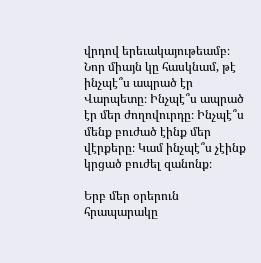վրդով երեւակայութեամբ։ Նոր միայն կը հասկնամ, թէ ինչպէ՞ս ապրած էր Վարպետը։ Ինչպէ՞ս ապրած էր մեր ժողովուրդը։ Ինչպէ՞ս մենք բուժած էինք մեր վէրքերը։ Կամ ինչպէ՞ս չէինք կրցած բուժել զանոնք։

Երբ մեր օրերուն հրապարակը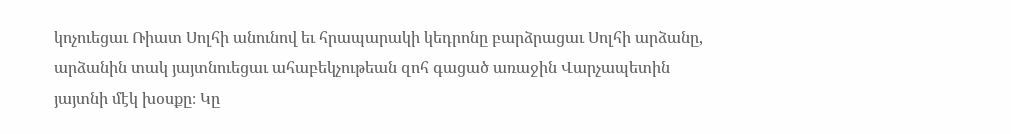կոչուեցաւ Ռիատ Սոլհի անունով եւ հրապարակի կեդրոնը բարձրացաւ Սոլհի արձանը, արձանին տակ յայտնուեցաւ ահաբեկչութեան զոհ գացած առաջին Վարչապետին յայտնի մէկ խօսքը։ Կը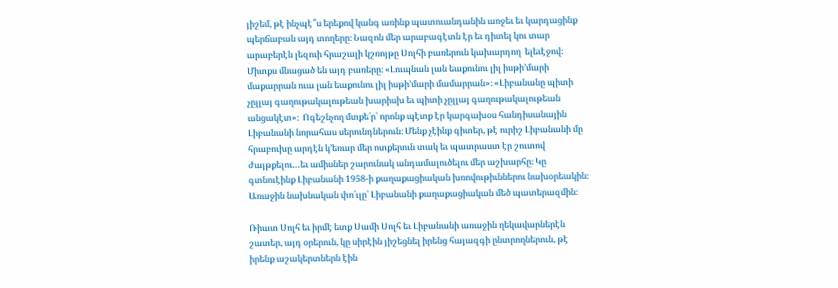յիշեմ, թէ ինչպէ՞ս երեքով կանգ առինք պատուանդանին առջեւ եւ կարդացինք պերճաբան այդ տողերը։ Նազոն մեր արաբագէտն էր եւ դիտել կու տար արաբերէն լեզուի հրաշալի կշռոյթը Սոլհի բառերուն կախարդող  ելեւէջով։ Միտքս մնացած են այդ բառերը։ «Լուպնան լան եաքունու լիլ իսթի’մարի մաքարրան ուա լան եաքունու լիլ իսթի’մարի մամարրան»։ «Լիբանանը պիտի չըլլայ գաղութակալութեան խարիսխ եւ պիտի չըլլայ գաղութակալութեան անցակէտ»։  Ոգեշնչող մտքե՛ր՝ որոնք պէտք էր կարգախօս հանդիսանային Լիբանանի նորահաս սերունդներուն։ Մենք չէինք գիտեր, թէ ուրիշ Լիբանանի մը հրաբուխը արդէն կ՚եռար մեր ոտքերուն տակ եւ պատրաստ էր շուտով ժայթքելու…եւ ամիսներ շարունակ անդամալուծելու մեր աշխարհը։ Կը գտնուէինք Լիբանանի 1958-ի քաղաքացիական խռովութիւններու նախօրեակին։ Առաջին նախնական փո՛ւլը՝ Լիբանանի քաղաքացիական մեծ պատերազմին։

Ռիատ Սոլհ եւ իրմէ ետք Սամի Սոլհ եւ Լիբանանի առաջին ղեկավարներէն շատեր, այդ օրերուն, կը սիրէին յիշեցնել իրենց հայազգի ընտրողներուն, թէ իրենք աշակերտներն էին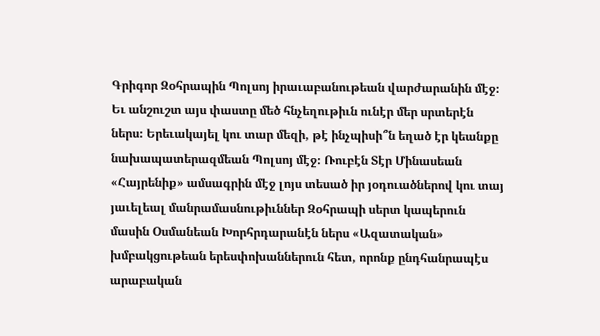Գրիգոր Զօհրապին Պոլսոյ իրաւաբանութեան վարժարանին մէջ։ Եւ անշուշտ այս փաստը մեծ հնչեղութիւն ունէր մեր սրտերէն ներս։ Երեւակայել կու տար մեզի, թէ ինչպիսի՞ն եղած էր կեանքը նախապատերազմեան Պոլսոյ մէջ։ Ռուբէն Տէր Մինասեան «Հայրենիք» ամսագրին մէջ լոյս տեսած իր յօդուածներով կու տայ յաւելեալ մանրամասնութիւններ Զօհրապի սերտ կապերուն մասին Օսմանեան Խորհրդարանէն ներս «Ազատական» խմբակցութեան երեսփոխաններուն հետ, որոնք ընդհանրապէս արաբական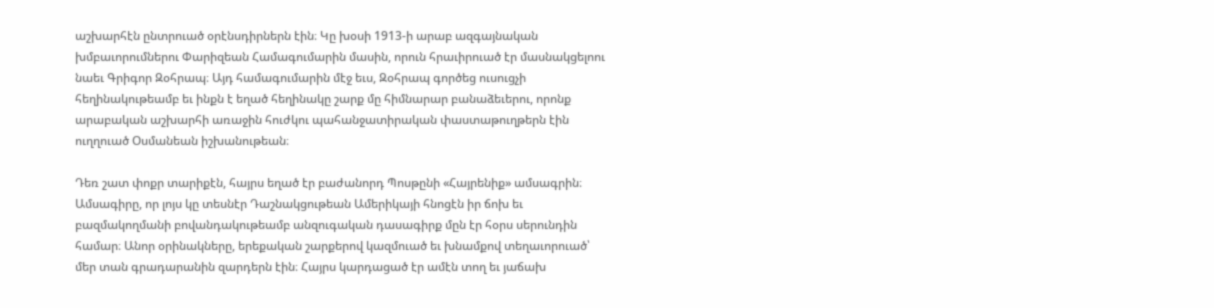աշխարհէն ընտրուած օրէնսդիրներն էին։ Կը խօսի 1913-ի արաբ ազգայնական խմբաւորումներու Փարիզեան Համագումարին մասին, որուն հրաւիրուած էր մասնակցելոու նաեւ Գրիգոր Զօհրապ։ Այդ համագումարին մէջ եւս, Զօհրապ գործեց ուսուցչի հեղինակութեամբ եւ ինքն է եղած հեղինակը շարք մը հիմնարար բանաձեւերու, որոնք արաբական աշխարհի առաջին հուժկու պահանջատիրական փաստաթուղթերն էին ուղղուած Օսմանեան իշխանութեան։

Դեռ շատ փոքր տարիքէն, հայրս եղած էր բաժանորդ Պոսթընի «Հայրենիք» ամսագրին։ Ամսագիրը, որ լոյս կը տեսնէր Դաշնակցութեան Ամերիկայի հնոցէն իր ճոխ եւ բազմակողմանի բովանդակութեամբ անզուգական դասագիրք մըն էր հօրս սերունդին համար։ Անոր օրինակները, երեքական շարքերով կազմուած եւ խնամքով տեղաւորուած՝ մեր տան գրադարանին զարդերն էին։ Հայրս կարդացած էր ամէն տող եւ յաճախ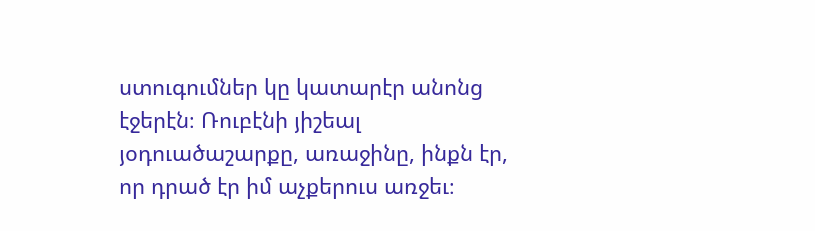ստուգումներ կը կատարէր անոնց էջերէն։ Ռուբէնի յիշեալ յօդուածաշարքը, առաջինը, ինքն էր, որ դրած էր իմ աչքերուս առջեւ։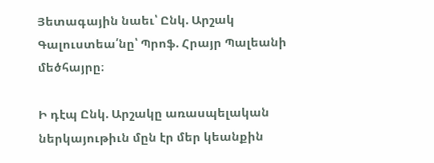Յետագային նաեւ՝ Ընկ. Արշակ Գալուստեա՛նը՝ Պրոֆ. Հրայր Պալեանի մեծհայրը։

Ի դէպ Ընկ. Արշակը առասպելական ներկայութիւն մըն էր մեր կեանքին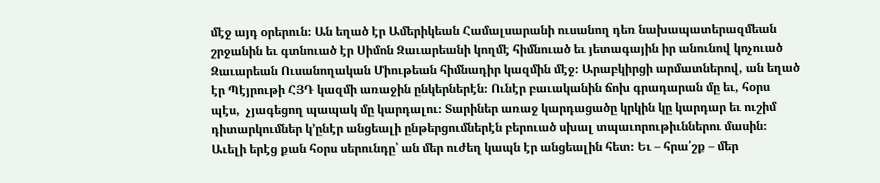մէջ այդ օրերուն։ Ան եղած էր Ամերիկեան Համալսարանի ուսանող դեռ նախապատերազմեան շրջանին եւ գտնուած էր Սիմոն Զաւարեանի կողմէ հիմնուած եւ յետագային իր անունով կոչուած Զաւարեան Ուսանողական Միութեան հիմնադիր կազմին մէջ։ Արաբկիրցի արմատներով, ան եղած էր Պէյրութի ՀՅԴ կազմի առաջին ընկերներէն։ Ունէր բաւականին ճոխ գրադարան մը եւ, հօրս պէս,  չյագեցող պապակ մը կարդալու։ Տարիներ առաջ կարդացածը կրկին կը կարդար եւ ուշիմ դիտարկումներ կ՚ընէր անցեալի ընթերցումներէն բերուած սխալ տպաւորութիւններու մասին։ Աւելի երէց քան հօրս սերունդը՝ ան մեր ուժեղ կապն էր անցեալին հետ։ Եւ – հրա՛շք – մեր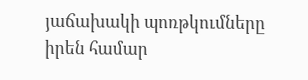յաճախակի պոռթկումները իրեն համար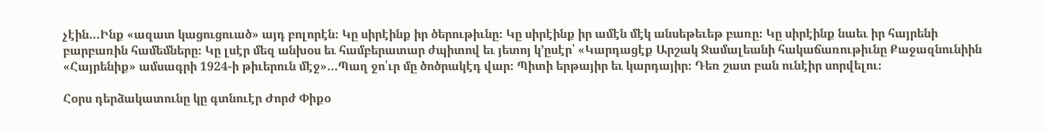չէին…Ինք «ազատ կացուցուած» այդ բոլորէն։ Կը սիրէինք իր ծերութիւնը։ Կը սիրէինք իր ամէն մէկ անսեթեւեթ բառը։ Կը սիրէինք նաեւ իր հայրենի բարբառին համեմները։ Կը լսէր մեզ անխօս եւ համբերատար ժպիտով եւ յետոյ կ՚ըսէր՝ «Կարդացէք Արշակ Ջամալեանի հակաճառութիւնը Քաջազնունիին «Հայրենիք» ամսագրի 1924-ի թիւերուն մէջ»…Պաղ ջո՛ւր մը ծոծրակէդ վար։ Պիտի երթայիր եւ կարդայիր։ Դեռ շատ բան ունէիր սորվելու։

Հօրս դերձակատունը կը գտնուէր Ժորժ Փիքօ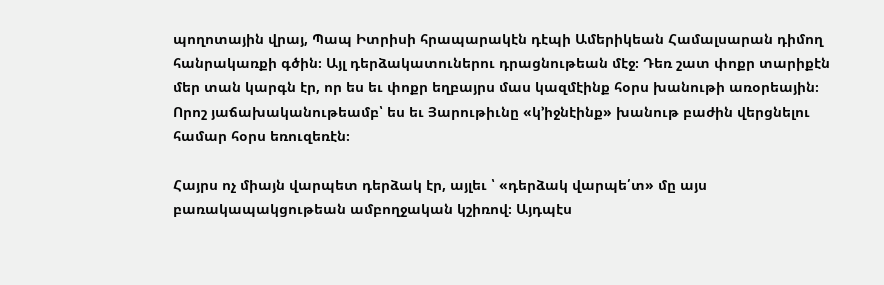պողոտային վրայ, Պապ Իտրիսի հրապարակէն դէպի Ամերիկեան Համալսարան դիմող հանրակառքի գծին։ Այլ դերձակատուներու դրացնութեան մէջ։ Դեռ շատ փոքր տարիքէն մեր տան կարգն էր, որ ես եւ փոքր եղբայրս մաս կազմէինք հօրս խանութի առօրեային։ Որոշ յաճախականութեամբ՝ ես եւ Յարութիւնը «կ՚իջնէինք» խանութ բաժին վերցնելու համար հօրս եռուզեռէն։

Հայրս ոչ միայն վարպետ դերձակ էր, այլեւ ՝ «դերձակ վարպե՛տ» մը այս բառակապակցութեան ամբողջական կշիռով։ Այդպէս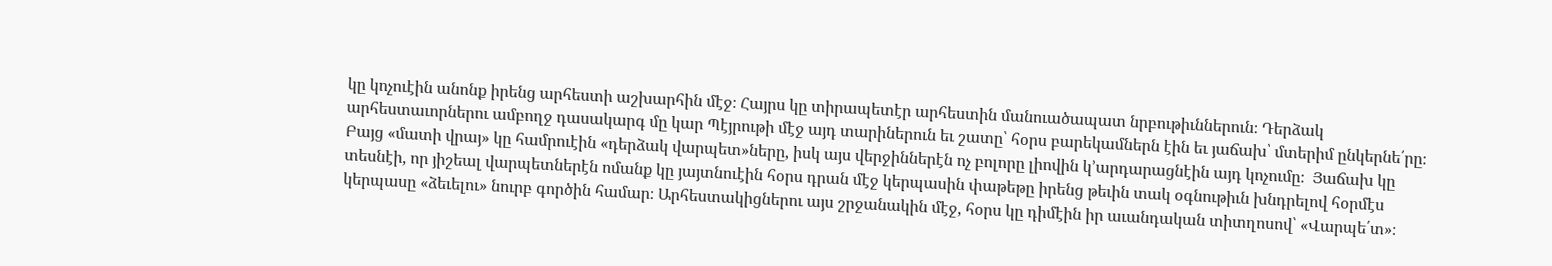կը կոչուէին անոնք իրենց արհեստի աշխարհին մէջ։ Հայրս կը տիրապետէր արհեստին մանուածապատ նրբութիւններուն։ Դերձակ արհեստաւորներու ամբողջ դասակարգ մը կար Պէյրութի մէջ այդ տարիներուն եւ շատը՝ հօրս բարեկամներն էին եւ յաճախ՝ մտերիմ ընկերնե՛րը։ Բայց «մատի վրայ» կը համրուէին «դերձակ վարպետ»ները, իսկ այս վերջիններէն ոչ բոլորը լիովին կ՚արդարացնէին այդ կոչումը։  Յաճախ կը տեսնէի, որ յիշեալ վարպետներէն ոմանք կը յայտնուէին հօրս դրան մէջ կերպասին փաթեթը իրենց թեւին տակ օգնութիւն խնդրելով հօրմէս կերպասը «ձեւելու» նուրբ գործին համար։ Արհեստակիցներու այս շրջանակին մէջ, հօրս կը դիմէին իր աւանդական տիտղոսով՝ «Վարպե՛տ»։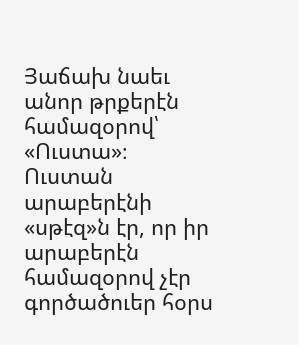Յաճախ նաեւ անոր թրքերէն համազօրով՝ «Ուստա»։ Ուստան արաբերէնի «սթէզ»ն էր, որ իր արաբերէն համազօրով չէր գործածուեր հօրս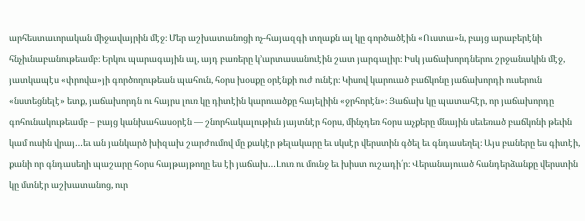արհեստաւորական միջավայրին մէջ։ Մեր աշխատանոցի ոչ-հայազգի տղաքն ալ կը գործածէին «Ուստա»ն, բայց արաբերէնի հնչիւնաբանութեամբ։ Երկու պարագային ալ, այդ բառերը կ՚արտասանուէին շատ յարգալիր։ Իսկ յաճախորդներու շրջանակին մէջ, յատկապէս «փրովա»յի գործողութեան պահուն, հօրս խօսքը օրէնքի ուժ ունէր։ Կիսով կարուած բաճկոնը յաճախորդի ուսերուն «նստեցնելէ» ետք, յաճախորդն ու հայրս լուռ կը դիտէին կարուածքը հայելիին «ջրհորէն»։ Յաճախ կը պատահէր, որ յաճախորդը գոհունակութեամբ – բայց կանխահասօրէն — շնորհակալութիւն յայտնէր հօրս, մինչդեռ հօրս աչքերը մնային սեւեռած բաճկոնի թեւին կամ ուսին վրայ…եւ ան յանկարծ խիզախ շարժումով մը քակէր թելակարը եւ սկսէր վերստին գծել եւ գնդասեղել։ Այս բաները ես գիտէի, քանի որ գնդասեղի պաշարը հօրս հայթայթողը ես էի յաճախ…Լուռ ու մունջ եւ խիստ ուշադի՛ր։ Վերանայուած հանդերձանքը վերստին կը մտնէր աշխատանոց, ուր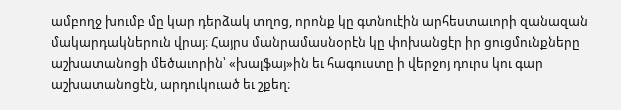ամբողջ խումբ մը կար դերձակ տղոց, որոնք կը գտնուէին արհեստաւորի զանազան մակարդակներուն վրայ։ Հայրս մանրամասնօրէն կը փոխանցէր իր ցուցմունքները աշխատանոցի մեծաւորին՝ «խալֆայ»ին եւ հագուստը ի վերջոյ դուրս կու գար աշխատանոցէն, արդուկուած եւ շքեղ։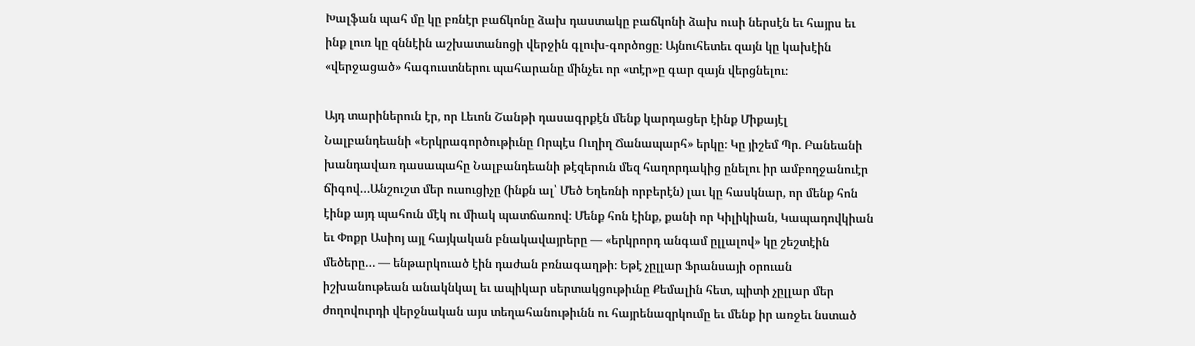Խալֆան պահ մը կը բռնէր բաճկոնը ձախ դաստակը բաճկոնի ձախ ուսի ներսէն եւ հայրս եւ ինք լուռ կը զննէին աշխատանոցի վերջին գլուխ-գործոցը։ Այնուհետեւ զայն կը կախէին «վերջացած» հագուստներու պահարանը մինչեւ որ «տէր»ը գար զայն վերցնելու։

Այդ տարիներուն էր, որ Լեւոն Շանթի դասագրքէն մենք կարդացեր էինք Միքայէլ Նալբանդեանի «Երկրագործութիւնը Որպէս Ուղիղ Ճանապարհ» երկը։ Կը յիշեմ Պր. Բանեանի խանդավառ դասապահը Նալբանդեանի թէզերուն մեզ հաղորդակից ընելու իր ամբողջանուէր ճիգով…Անշուշտ մեր ուսուցիչը (ինքն ալ՝ Մեծ Եղեռնի որբերէն) լաւ կը հասկնար, որ մենք հոն էինք այդ պահուն մէկ ու միակ պատճառով։ Մենք հոն էինք, քանի որ Կիլիկիան, Կապադովկիան եւ Փոքր Ասիոյ այլ հայկական բնակավայրերը — «երկրորդ անգամ ըլլալով» կը շեշտէին մեծերը… — ենթարկուած էին դաժան բռնագաղթի։ Եթէ չըլլար Ֆրանսայի օրուան իշխանութեան անակնկալ եւ ապիկար սերտակցութիւնը Քեմալին հետ, պիտի չըլլար մեր ժողովուրդի վերջնական այս տեղահանութիւնն ու հայրենազրկումը եւ մենք իր առջեւ նստած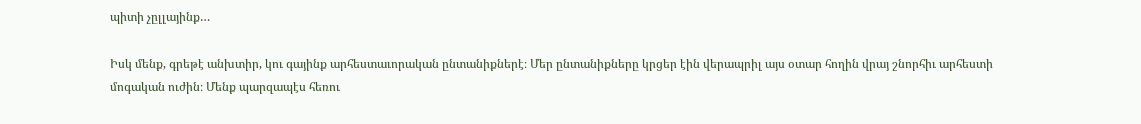պիտի չըլլայինք…

Իսկ մենք, գրեթէ անխտիր, կու գայինք արհեստաւորական ընտանիքներէ։ Մեր ընտանիքները կրցեր էին վերապրիլ այս օտար հողին վրայ շնորհիւ արհեստի մոգական ուժին։ Մենք պարզապէս հեռու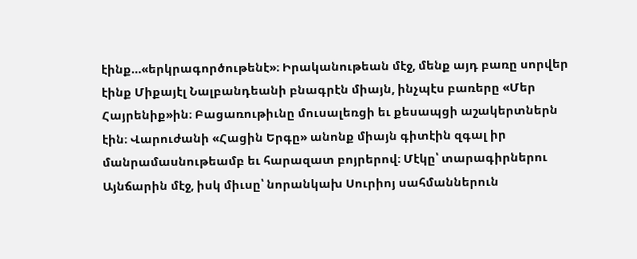էինք…«երկրագործութենէ»։ Իրականութեան մէջ, մենք այդ բառը սորվեր էինք Միքայէլ Նալբանդեանի բնագրէն միայն, ինչպէս բառերը «Մեր Հայրենիք»ին։ Բացառութիւնը մուսալեռցի եւ քեսապցի աշակերտներն էին։ Վարուժանի «Հացին Երգը» անոնք միայն գիտէին զգալ իր մանրամասնութեամբ եւ հարազատ բոյրերով։ Մէկը՝ տարագիրներու Այնճարին մէջ, իսկ միւսը՝ նորանկախ Սուրիոյ սահմաններուն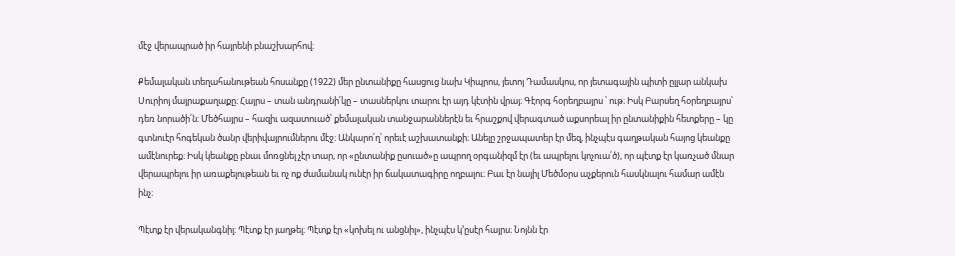մէջ վերապրած իր հայրենի բնաշխարհով։

Քեմալական տեղահանութեան հոսանքը (1922) մեր ընտանիքը հասցուց նախ Կիպրոս, յետոյ Դամասկոս, որ յետագային պիտի ըլլար անկախ Սուրիոյ մայրաքաղաքը։ Հայրս – տան անդրանի՛կը – տասներկու տարու էր այդ կէտին վրայ։ Գէորգ հօրեղբայրս ՝ ութ։ Իսկ Բարսեղ հօրեղբայրս՝ դեռ նորածի՛ն։ Մեծհայրս – հազիւ ազատուած՝ քեմալական տանջարաններէն եւ հրաշքով վերագտած աքսորեալ իր ընտանիքին հետքերը – կը գտնուէր հոգեկան ծանր վերիվայրումներու մէջ։ Անկարո՛ղ՝ որեւէ աշխատանքի։ Անելը շրջապատեր էր մեզ, ինչպէս գաղթական հայոց կեանքը ամէնուրեք։ Իսկ կեանքը բնաւ մոռցնել չէր տար, որ «ընտանիք ըսուած»ը ապրող օրգանիզմ էր (եւ ապրելու կոչուա՛ծ), որ պէտք էր կառչած մնար վերապրելու իր առաքելութեան եւ ոչ ոք ժամանակ ունէր իր ճակատագիրը ողբալու։ Բաւ էր նայիլ Մեծմօրս աչքերուն հասկնալու համար ամէն ինչ։

Պէտք էր վերականգնիլ։ Պէտք էր յաղթել։ Պէտք էր «կոխել ու անցնիլ», ինչպէս կ՚ըսէր հայրս։ Նոյնն էր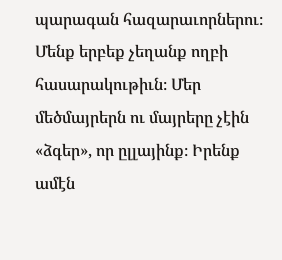պարագան հազարաւորներու։ Մենք երբեք չեղանք ողբի հասարակութիւն։ Մեր մեծմայրերն ու մայրերը չէին «ձգեր», որ ըլլայինք։ Իրենք ամէն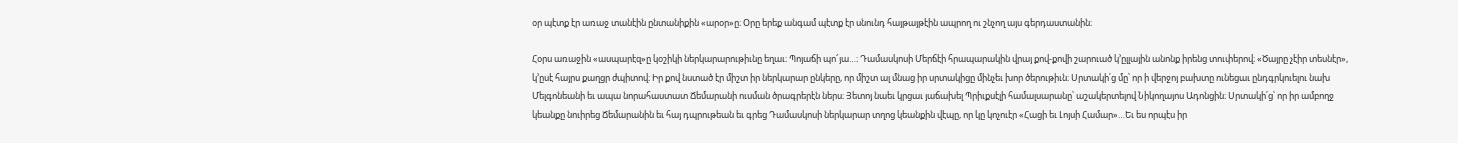օր պէտք էր առաջ տանէին ընտանիքին «արօր»ը։ Օրը երեք անգամ պէտք էր սնունդ հայթայթէին ապրող ու շնչող այս գերդաստանին։

Հօրս առաջին «ասպարէզ»ը կօշիկի ներկարարութիւնը եղաւ։ Պոյաճի պո՜յա…։ Դամասկոսի Մերճէի հրապարակին վրայ քով-քովի շարուած կ՚ըլլային անոնք իրենց տուփերով։ «Ծայրը չէիր տեսնէր», կ՚ըսէ հայրս քաղցր ժպիտով։ Իր քով նստած էր միշտ իր ներկարար ընկերը, որ միշտ ալ մնաց իր սրտակիցը մինչեւ խոր ծերութիւն։ Սրտակի՛ց մը՝ որ ի վերջոյ բախտը ունեցաւ ընդգրկուելու նախ Մելգոնեանի եւ ապա նորահաստատ Ճեմարանի ուսման ծրագրերէն ներս։ Յետոյ նաեւ կրցաւ յաճախել Պրիւքսէլի համալսարանը՝ աշակերտելով Նիկողայոս Ադոնցին։ Սրտակի՛ց՝ որ իր ամբողջ կեանքը նուիրեց Ճեմարանին եւ հայ դպրութեան եւ գրեց Դամասկոսի ներկարար տղոց կեանքին վէպը, որ կը կոչուէր «Հացի եւ Լոյսի Համար»…Եւ ես որպէս իր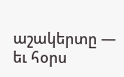աշակերտը — եւ հօրս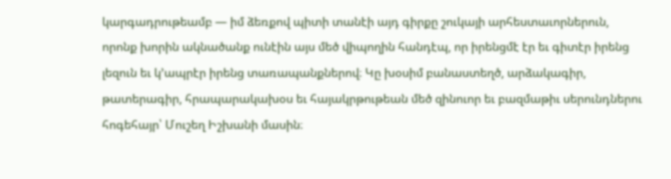կարգադրութեամբ — իմ ձեռքով պիտի տանէի այդ գիրքը շուկայի արհեստաւորներուն, որոնք խորին ակնածանք ունէին այս մեծ վիպողին հանդէպ, որ իրենցմէ էր եւ գիտէր իրենց լեզուն եւ կ՚ապրէր իրենց տառապանքներով։ Կը խօսիմ բանաստեղծ, արձակագիր, թատերագիր, հրապարակախօս եւ հայակրթութեան մեծ զինուոր եւ բազմաթիւ սերունդներու հոգեհայր՝ Մուշեղ Իշխանի մասին։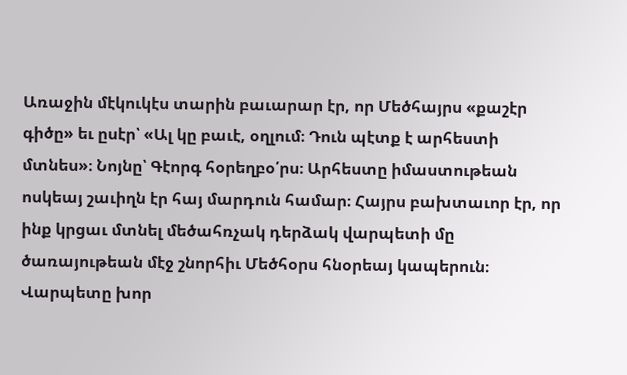Առաջին մէկուկէս տարին բաւարար էր, որ Մեծհայրս «քաշէր գիծը» եւ ըսէր՝ «Ալ կը բաւէ, օղլում։ Դուն պէտք է արհեստի մտնես»։ Նոյնը՝ Գէորգ հօրեղբօ՛րս։ Արհեստը իմաստութեան ոսկեայ շաւիղն էր հայ մարդուն համար։ Հայրս բախտաւոր էր, որ ինք կրցաւ մտնել մեծահռչակ դերձակ վարպետի մը ծառայութեան մէջ շնորհիւ Մեծհօրս հնօրեայ կապերուն։ Վարպետը խոր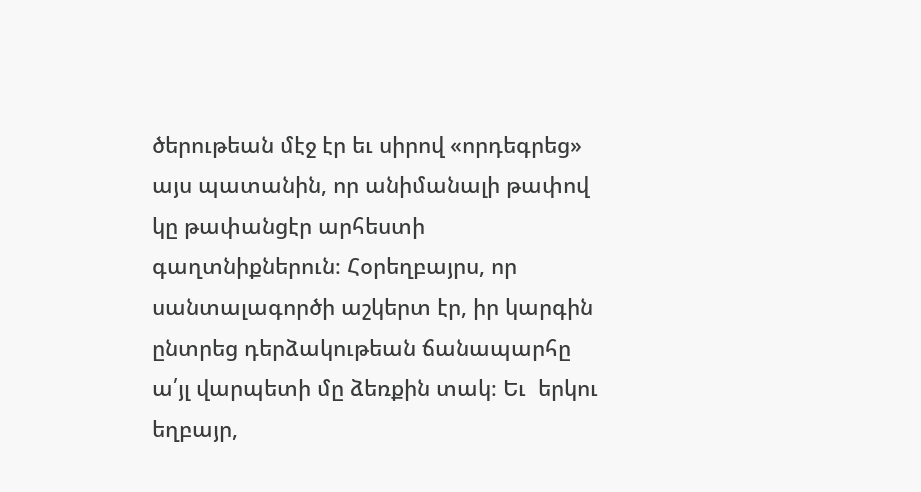ծերութեան մէջ էր եւ սիրով «որդեգրեց» այս պատանին, որ անիմանալի թափով կը թափանցէր արհեստի գաղտնիքներուն։ Հօրեղբայրս, որ սանտալագործի աշկերտ էր, իր կարգին ընտրեց դերձակութեան ճանապարհը ա՛յլ վարպետի մը ձեռքին տակ։ Եւ  երկու եղբայր,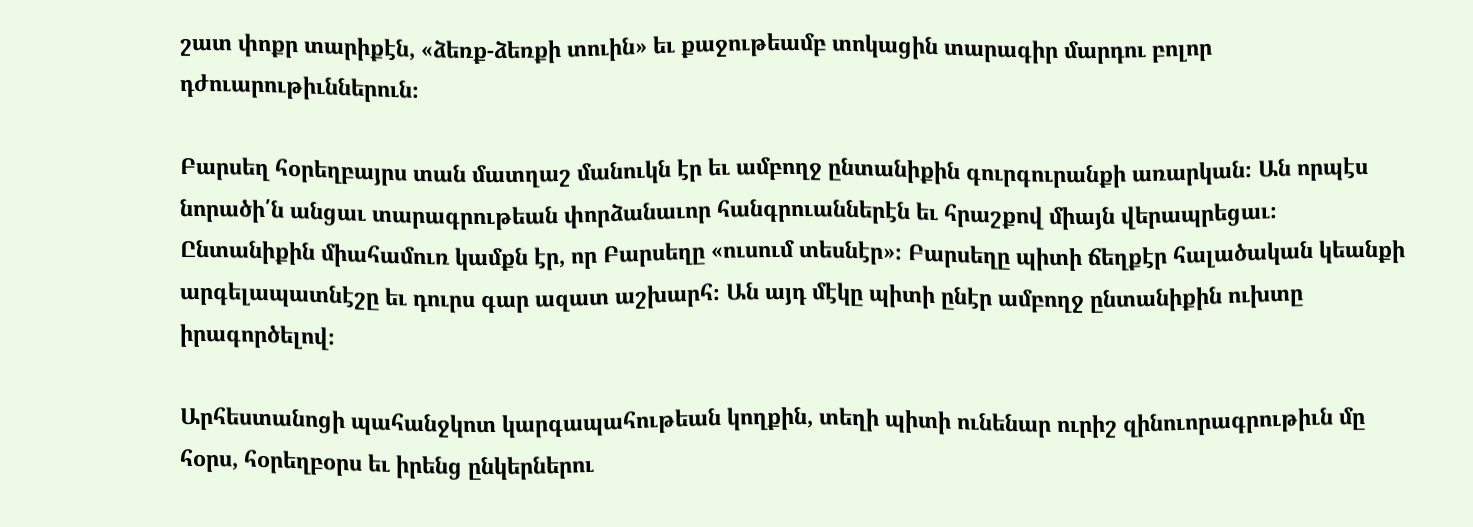շատ փոքր տարիքէն, «ձեռք-ձեռքի տուին» եւ քաջութեամբ տոկացին տարագիր մարդու բոլոր դժուարութիւններուն։

Բարսեղ հօրեղբայրս տան մատղաշ մանուկն էր եւ ամբողջ ընտանիքին գուրգուրանքի առարկան։ Ան որպէս նորածի՛ն անցաւ տարագրութեան փորձանաւոր հանգրուաններէն եւ հրաշքով միայն վերապրեցաւ։ Ընտանիքին միահամուռ կամքն էր, որ Բարսեղը «ուսում տեսնէր»։ Բարսեղը պիտի ճեղքէր հալածական կեանքի արգելապատնէշը եւ դուրս գար ազատ աշխարհ։ Ան այդ մէկը պիտի ընէր ամբողջ ընտանիքին ուխտը իրագործելով։

Արհեստանոցի պահանջկոտ կարգապահութեան կողքին, տեղի պիտի ունենար ուրիշ զինուորագրութիւն մը հօրս, հօրեղբօրս եւ իրենց ընկերներու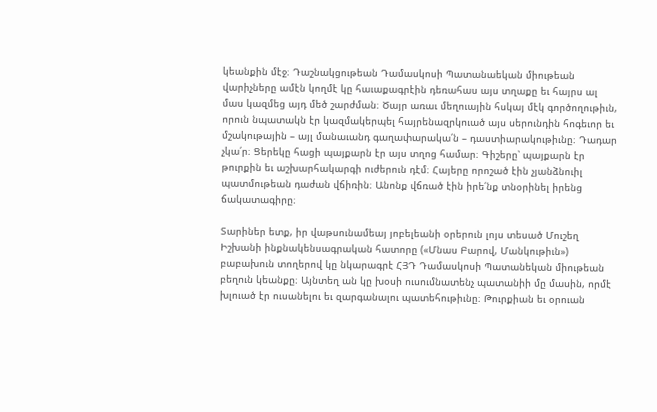կեանքին մէջ։ Դաշնակցութեան Դամասկոսի Պատանաեկան միութեան վարիչները ամէն կողմէ կը հաւաքագրէին դեռահաս այս տղաքը եւ հայրս ալ մաս կազմեց այդ մեծ շարժման։ Ծայր առաւ մեղուային հսկայ մէկ գործողութիւն, որուն նպատակն էր կազմակերպել հայրենազրկուած այս սերունդին հոգեւոր եւ մշակութային – այլ մանաւանդ գաղափարակա՛ն – դաստիարակութիւնը։ Դադար չկա՛ր։ Ցերեկը հացի պայքարն էր այս տղոց համար։ Գիշերը՝ պայքարն էր թուրքին եւ աշխարհակարգի ուժերուն դէմ։ Հայերը որոշած էին չյանձնուիլ պատմութեան դաժան վճիռին։ Անոնք վճռած էին իրե՛նք տնօրինել իրենց ճակատագիրը։

Տարիներ ետք, իր վաթսունամեայ յոբելեանի օրերուն լոյս տեսած Մուշեղ Իշխանի ինքնակենսագրական հատորը («Մնաս Բարով, Մանկութիւն») բաբախուն տողերով կը նկարագրէ ՀՅԴ Դամասկոսի Պատանեկան միութեան բեղուն կեանքը։ Այնտեղ ան կը խօսի ուսումնատենչ պատանիի մը մասին, որմէ խլուած էր ուսանելու եւ զարգանալու պատեհութիւնը։ Թուրքիան եւ օրուան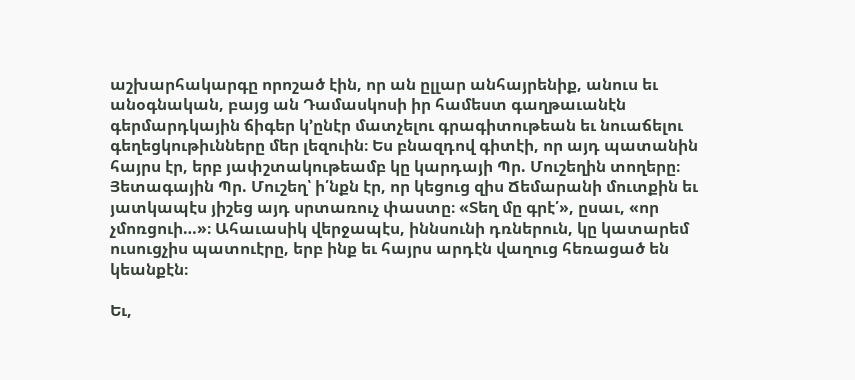աշխարհակարգը որոշած էին, որ ան ըլլար անհայրենիք, անուս եւ անօգնական, բայց ան Դամասկոսի իր համեստ գաղթաւանէն գերմարդկային ճիգեր կ՚ընէր մատչելու գրագիտութեան եւ նուաճելու գեղեցկութիւնները մեր լեզուին։ Ես բնազդով գիտէի, որ այդ պատանին հայրս էր, երբ յափշտակութեամբ կը կարդայի Պր. Մուշեղին տողերը։ Յետագային Պր. Մուշեղ՝ ի՛նքն էր, որ կեցուց զիս Ճեմարանի մուտքին եւ յատկապէս յիշեց այդ սրտառուչ փաստը։ «Տեղ մը գրէ՛», ըսաւ, «որ չմոռցուի…»։ Ահաւասիկ վերջապէս, իննսունի դռներուն, կը կատարեմ ուսուցչիս պատուէրը, երբ ինք եւ հայրս արդէն վաղուց հեռացած են կեանքէն։

Եւ,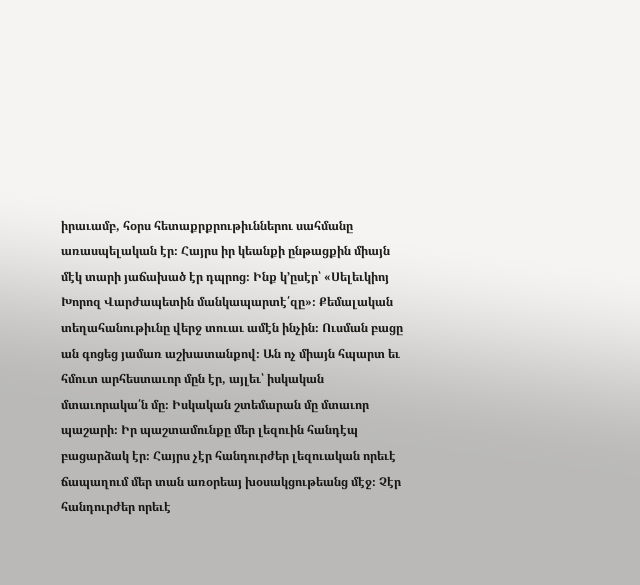իրաւամբ, հօրս հետաքրքրութիւններու սահմանը առասպելական էր։ Հայրս իր կեանքի ընթացքին միայն մէկ տարի յաճախած էր դպրոց։ Ինք կ՚ըսէր՝ «Սելեւկիոյ Խորոզ Վարժապետին մանկապարտէ՛զը»։ Քեմալական տեղահանութիւնը վերջ տուաւ ամէն ինչին։ Ուսման բացը ան գոցեց յամառ աշխատանքով։ Ան ոչ միայն հպարտ եւ հմուտ արհեստաւոր մըն էր, այլեւ՝ իսկական մտաւորակա՛ն մը։ Իսկական շտեմարան մը մտաւոր պաշարի։ Իր պաշտամունքը մեր լեզուին հանդէպ բացարձակ էր։ Հայրս չէր հանդուրժեր լեզուական որեւէ ճապաղում մեր տան առօրեայ խօսակցութեանց մէջ։ Չէր հանդուրժեր որեւէ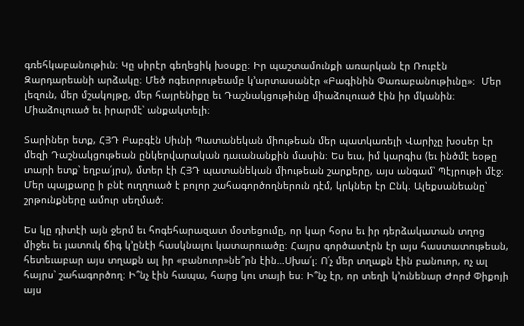գռեհկաբանութիւն։ Կը սիրէր գեղեցիկ խօսքը։ Իր պաշտամունքի առարկան էր Ռուբէն Զարդարեանի արձակը։ Մեծ ոգեւորութեամբ կ՚արտասանէր «Բագինին Փառաբանութիւնը»։  Մեր լեզուն, մեր մշակոյթը, մեր հայրենիքը եւ Դաշնակցութիւնը միաձուլուած էին իր մկանին։ Միաձուլուած եւ իրարմէ՝ անքակտելի։

Տարիներ ետք, ՀՅԴ Բաբգէն Սիւնի Պատանեկան միութեան մեր պատկառելի Վարիչը խօսեր էր մեզի Դաշնակցութեան ընկերվարական դաւանանքին մասին։ Ես եւս, իմ կարգիս (եւ ինծմէ եօթը տարի ետք՝ եղբա՛յրս), մտեր էի ՀՅԴ պատանեկան միութեան շարքերը, այս անգամ՝ Պէյրութի մէջ։ Մեր պայքարը ի բնէ ուղղուած է բոլոր շահագործողներուն դէմ, կրկներ էր Ընկ. Ալեքսանեանը՝ շրթունքները ամուր սեղմած։

Ես կը դիտէի այն ջերմ եւ հոգեհարազատ մօտեցումը, որ կար հօրս եւ իր դերձակատան տղոց միջեւ եւ յատուկ ճիգ կ՚ընէի հասկնալու կատարուածը։ Հայրս գործատէրն էր այս հաստատութեան, հետեւաբար այս տղաքն ալ իր «բանուոր»նե՞րն էին…Սխա՛լ։ Ո՛չ մեր տղաքն էին բանուոր, ոչ ալ հայրս՝ շահագործող։ Ի՞նչ էին հապա, հարց կու տայի ես։ Ի՞նչ էր, որ տեղի կ՚ունենար Ժորժ Փիքոյի այս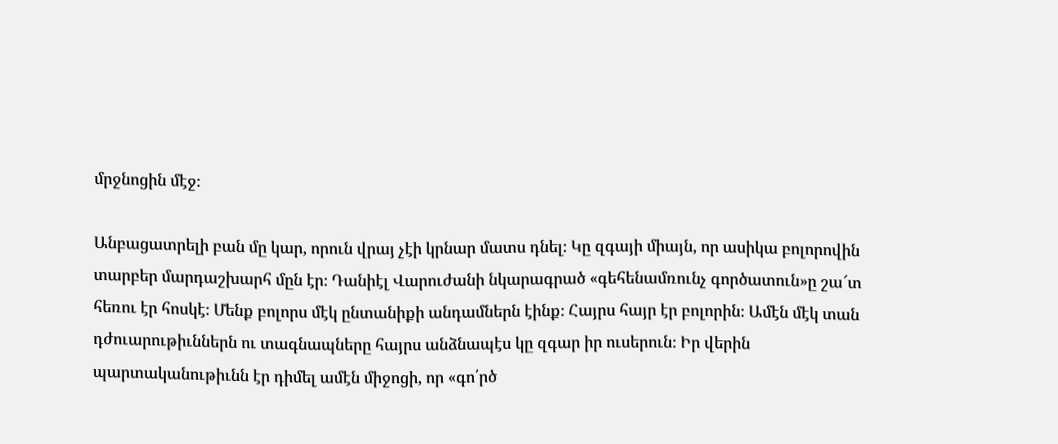մրջնոցին մէջ։

Անբացատրելի բան մը կար, որուն վրայ չէի կրնար մատս դնել։ Կը զգայի միայն, որ ասիկա բոլորովին տարբեր մարդաշխարհ մըն էր։ Դանիէլ Վարուժանի նկարագրած «գեհենամռունչ գործատուն»ը շա՜տ հեռու էր հոսկէ։ Մենք բոլորս մէկ ընտանիքի անդամներն էինք։ Հայրս հայր էր բոլորին։ Ամէն մէկ տան դժուարութիւններն ու տագնապները հայրս անձնապէս կը զգար իր ուսերուն։ Իր վերին պարտականութիւնն էր դիմել ամէն միջոցի, որ «գո՛րծ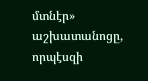մտնէր» աշխատանոցը, որպէսզի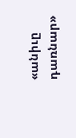«անիւը դառնար»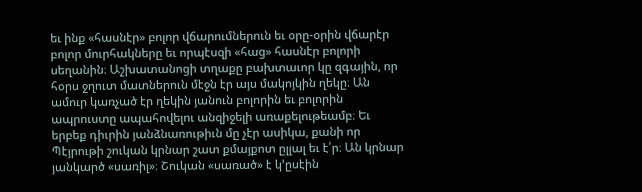եւ ինք «հասնէր» բոլոր վճարումներուն եւ օրը-օրին վճարէր բոլոր մուրհակները եւ որպէսզի «հաց» հասնէր բոլորի սեղանին։ Աշխատանոցի տղաքը բախտաւոր կը զգային, որ հօրս ջղուտ մատներուն մէջն էր այս մակոյկին ղեկը։ Ան ամուր կառչած էր ղեկին յանուն բոլորին եւ բոլորին ապրուստը ապահովելու անզիջելի առաքելութեամբ։ Եւ երբեք դիւրին յանձնառութիւն մը չէր ասիկա, քանի որ Պէյրութի շուկան կրնար շատ քմայքոտ ըլլալ եւ է՛ր։ Ան կրնար յանկարծ «սառիլ»։ Շուկան «սառած» է կ՚ըսէին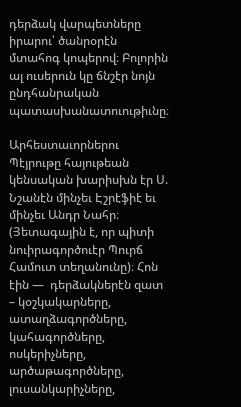դերձակ վարպետները իրարու՝ ծանրօրէն մտահոգ կոպերով։ Բոլորին ալ ուսերուն կը ճնշէր նոյն ընդհանրական պատասխանատուութիւնը։

Արհեստաւորներու Պէյրութը հայութեան կենսական խարիսխն էր Ս. Նշանէն մինչեւ Էշրէֆիէ եւ մինչեւ Անդր Նահր։ (Յետագային է, որ պիտի նուիրագործուէր Պուրճ Համուտ տեղանունը)։ Հոն էին —  դերձակներէն զատ – կօշկակարները, ատաղձագործները, կահագործները, ոսկերիչները, արծաթագործները, լուսանկարիչները,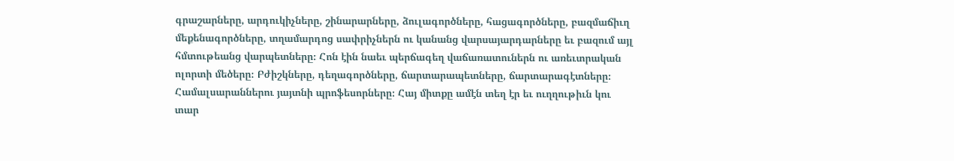գրաշարները, արդուկիչները, շինարարները, ձուլագործները, հացագործները, բազմաճիւղ մեքենագործները, տղամարդոց սափրիչներն ու կանանց վարսայարդարները եւ բազում այլ հմտութեանց վարպետները։ Հոն էին նաեւ պերճագեղ վաճառատուներն ու առեւտրական ոլորտի մեծերը։ Բժիշկները, դեղագործները, ճարտարապետները, ճարտարագէտները։ Համալսարաններու յայտնի պրոֆեսորները։ Հայ միտքը ամէն տեղ էր եւ ուղղութիւն կու տար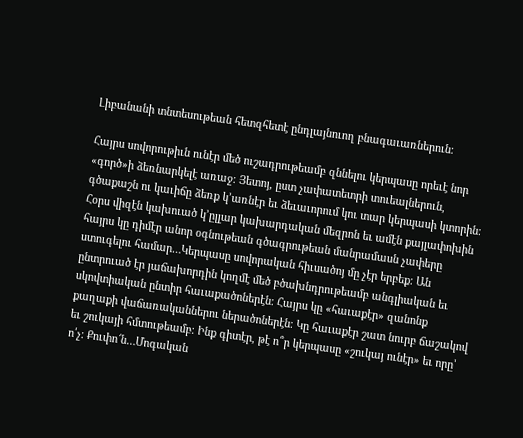Լիբանանի տնտեսութեան հետզհետէ ընդլայնուող բնագաւառներուն։

Հայրս սովորութիւն ունէր մեծ ուշադրութեամբ զննելու կերպասը որեւէ նոր «գործ»ի ձեռնարկելէ առաջ։ Յետոյ, ըստ չափատետրի տուեալներուն, գծաքաշն ու կաւիճը ձեռք կ՚առնէր եւ ձեւաւորում կու տար կերպասի կտորին։ Հօրս վիզէն կախուած կ՚ըլլար կախարդական մեզրոն եւ ամէն քայլափոխին հայրս կը դիմէր անոր օգնութեան գծագրութեան մանրամասն չափերը ստուգելու համար…Կերպասը սովորական հիւսածոյ մը չէր երբեք։ Ան ընտրուած էր յաճախորդին կողմէ մեծ բծախնդրութեամբ անգլիական եւ սկովտիական ընտիր հաւաքածոներէն։ Հայրս կը «հաւաքէր» զանոնք քաղաքի վաճառականներու ներածոներէն։ Կը հաւաքէր շատ նուրբ ճաշակով եւ շուկայի հմտութեամբ։ Ինք գիտէր, թէ ո՞ր կերպասը «շուկայ ունէր» եւ որը՝ ո՛չ։ Քուփո՜ն…Մոգական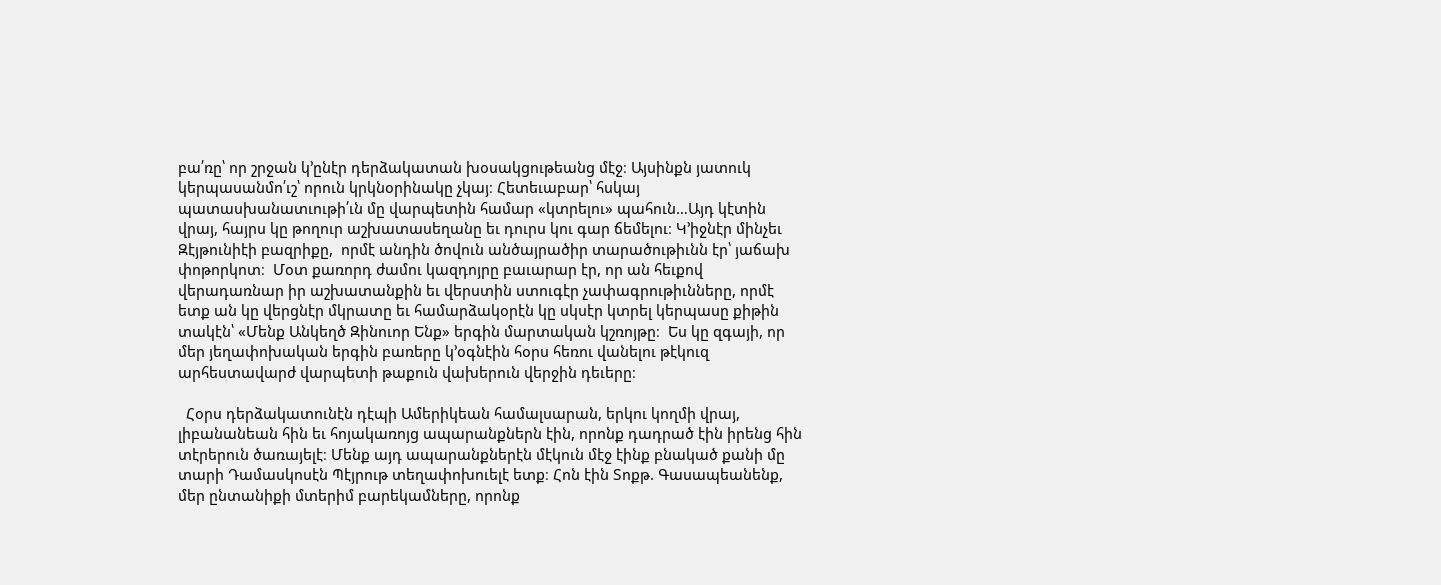բա՛ռը՝ որ շրջան կ՚ընէր դերձակատան խօսակցութեանց մէջ։ Այսինքն յատուկ կերպասանմո՛ւշ՝ որուն կրկնօրինակը չկայ։ Հետեւաբար՝ հսկայ պատասխանատւութի՛ւն մը վարպետին համար «կտրելու» պահուն…Այդ կէտին վրայ, հայրս կը թողուր աշխատասեղանը եւ դուրս կու գար ճեմելու։ Կ՚իջնէր մինչեւ Զէյթունիէի բազրիքը,  որմէ անդին ծովուն անծայրածիր տարածութիւնն էր՝ յաճախ փոթորկոտ։  Մօտ քառորդ ժամու կազդոյրը բաւարար էր, որ ան հեւքով վերադառնար իր աշխատանքին եւ վերստին ստուգէր չափագրութիւնները, որմէ ետք ան կը վերցնէր մկրատը եւ համարձակօրէն կը սկսէր կտրել կերպասը քիթին տակէն՝ «Մենք Անկեղծ Զինուոր Ենք» երգին մարտական կշռոյթը։  Ես կը զգայի, որ մեր յեղափոխական երգին բառերը կ՚օգնէին հօրս հեռու վանելու թէկուզ արհեստավարժ վարպետի թաքուն վախերուն վերջին դեւերը։

  Հօրս դերձակատունէն դէպի Ամերիկեան համալսարան, երկու կողմի վրայ, լիբանանեան հին եւ հոյակառոյց ապարանքներն էին, որոնք դադրած էին իրենց հին տէրերուն ծառայելէ։ Մենք այդ ապարանքներէն մէկուն մէջ էինք բնակած քանի մը տարի Դամասկոսէն Պէյրութ տեղափոխուելէ ետք։ Հոն էին Տոքթ. Գասապեանենք, մեր ընտանիքի մտերիմ բարեկամները, որոնք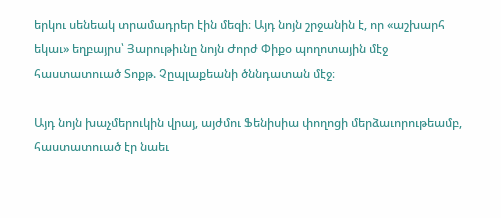երկու սենեակ տրամադրեր էին մեզի։ Այդ նոյն շրջանին է, որ «աշխարհ եկաւ» եղբայրս՝ Յարութիւնը նոյն Ժորժ Փիքօ պողոտային մէջ հաստատուած Տոքթ. Չըպլաքեանի ծննդատան մէջ։

Այդ նոյն խաչմերուկին վրայ, այժմու Ֆենիսիա փողոցի մերձաւորութեամբ, հաստատուած էր նաեւ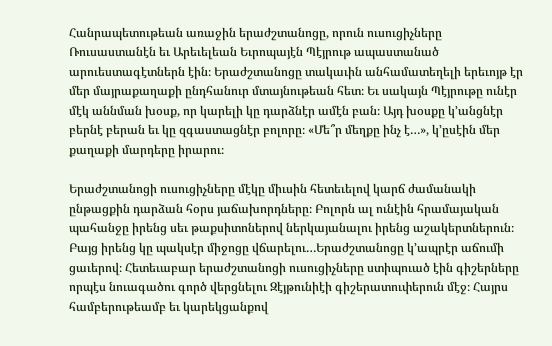Հանրապետութեան առաջին երաժշտանոցը, որուն ուսուցիչները Ռուսաստանէն եւ Արեւելեան Եւրոպայէն Պէյրութ ապաստանած արուեստագէտներն էին։ Երաժշտանոցը տակաւին անհամատեղելի երեւոյթ էր մեր մայրաքաղաքի ընդհանուր մտայնութեան հետ։ Եւ սակայն Պէյրութը ունէր մէկ աննման խօսք, որ կարելի կը դարձնէր ամէն բան։ Այդ խօսքը կ՚անցնէր բերնէ բերան եւ կը զգաստացնէր բոլորը։ «Մե՞ր մեղքը ինչ է…», կ՚ըսէին մեր քաղաքի մարդերը իրարու։

Երաժշտանոցի ուսուցիչները մէկը միւսին հետեւելով կարճ ժամանակի ընթացքին դարձան հօրս յաճախորդները։ Բոլորն ալ ունէին հրամայական պահանջը իրենց սեւ թաքսիտոներով ներկայանալու իրենց աշակերտներուն։ Բայց իրենց կը պակսէր միջոցը վճարելու…Երաժշտանոցը կ՚ապրէր աճումի ցաւերով։ Հետեւաբար երաժշտանոցի ուսուցիչները ստիպուած էին գիշերները որպէս նուագածու գործ վերցնելու Զէյթունիէի գիշերատուփերուն մէջ։ Հայրս համբերութեամբ եւ կարեկցանքով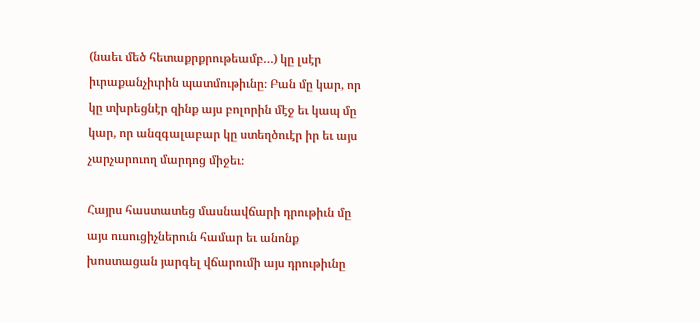(նաեւ մեծ հետաքրքրութեամբ…) կը լսէր իւրաքանչիւրին պատմութիւնը։ Բան մը կար, որ կը տխրեցնէր զինք այս բոլորին մէջ եւ կապ մը կար, որ անզգալաբար կը ստեղծուէր իր եւ այս չարչարուող մարդոց միջեւ։

Հայրս հաստատեց մասնավճարի դրութիւն մը այս ուսուցիչներուն համար եւ անոնք խոստացան յարգել վճարումի այս դրութիւնը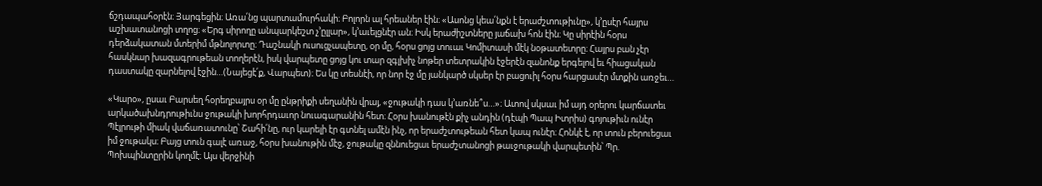ճշդապահօրէն։ Յարգեցին։ Առա՛նց պարտամուրհակի։ Բոլորն ալ հրեաներ էին։ «Ասոնց կեա՛նքն է երաժշտութիւնը», կ՚ըսէր հայրս աշխատանոցի տղոց։ «Երգ սիրողը անպարկեշտ չ՚ըլլար», կ՚աւելցնէր ան։ Իսկ երաժիշտները յաճախ հոն էին։ Կը սիրէին հօրս դերձակատան մտերիմ մթնոլորտը։ Դաշնակի ուսուցչապետը, օր մը, հօրս ցոյց տուաւ Կոմիտասի մէկ նօթատետրը։ Հայրս բան չէր հասկնար խազագրութեան տողերէն, իսկ վարպետը ցոյց կու տար զգլխիչ նոթեր տետրակին էջերէն զանոնք երգելով եւ հիացական դաստակը զարնելով էջին…(Նայեցէ՛ք, Վարպետ)։ Ես կը տեսնէի, որ նոր էջ մը յանկարծ սկսեր էր բացուիլ հօրս հարցասէր մտքին առջեւ…

«Կարօ», ըսաւ Բարսեղ հօրեղբայրս օր մը ընթրիքի սեղանին վրայ, «ջութակի դաս կ՚առնե՞ս…»։ Ատով սկսաւ իմ այդ օրերու կարճատեւ արկածախնդրութիւնս ջութակի խորհրդաւոր նուագարանին հետ։ Հօրս խանութէն քիչ անդին (դէպի Պապ Իտրիս) գոյութիւն ունէր Պէյրութի միակ վաճառատունը՝ Շահի՛նը, ուր կարելի էր գտնել ամէն ինչ, որ երաժշտութեան հետ կապ ունէր։ Հոնկէ է, որ տուն բերուեցաւ իմ ջութակս։ Բայց տուն գալէ առաջ, հօրս խանութին մէջ, ջութակը զննուեցաւ երաժշտանոցի թաւջութակի վարպետին՝ Պր. Պոխպինտըրին կողմէ։ Այս վերջինի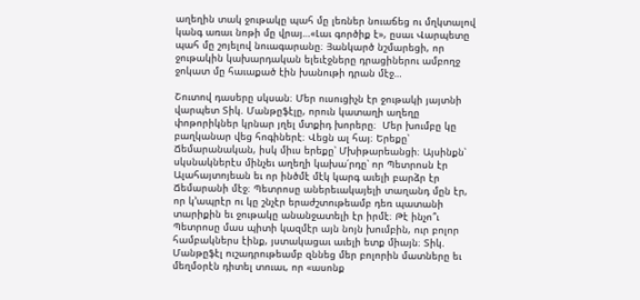աղեղին տակ ջութակը պահ մը լեռներ նուաճեց ու մղկտալով կանգ առաւ նոթի մը վրայ…«Լաւ գործիք է», ըսաւ Վարպետը պահ մը շոյելով նուագարանը։ Յանկարծ նշմարեցի, որ ջութակին կախարդական ելեւէջները դրացիներու ամբողջ ջոկատ մը հաւաքած էին խանութի դրան մէջ…

Շուտով դասերը սկսան։ Մեր ուսուցիչն էր ջութակի յայտնի վարպետ Տիկ. Մանթըֆէլը, որուն կատաղի աղեղը փոթորիկներ կրնար յղել մտքիդ խորերը։  Մեր խումբը կը բաղկանար վեց հոգիներէ։ Վեցն ալ հայ։ Երեքը՝ Ճեմարանական, իսկ միւս երեքը՝ Մխիթարեանցի։ Այսինքն՝ սկսնակներէս մինչեւ աղեղի կախա՛րդը՝ որ Պետրոսն էր Ալահայտոյեան եւ որ ինծմէ մէկ կարգ աւելի բարձր էր Ճեմարանի մէջ։ Պետրոսը աներեւակայելի տաղանդ մըն էր, որ կ՚ապրէր ու կը շնչէր երաժշտութեամբ դեռ պատանի տարիքին եւ ջութակը անանջատելի էր իրմէ։ Թէ ինչո՞ւ Պետրոսը մաս պիտի կազմէր այն նոյն խումբին, ուր բոլոր համբակներս էինք, յստակացաւ աւելի ետք միայն։ Տիկ. Մանթըֆէլ ուշադրութեամբ զննեց մեր բոլորին մատները եւ մեղմօրէն դիտել տուաւ, որ «ասոնք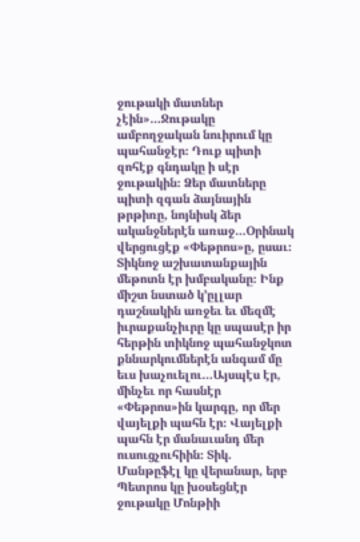ջութակի մատներ չէին»…Ջութակը ամբողջական նուիրում կը պահանջէր։ Դուք պիտի զոհէք գնդակը ի սէր ջութակին։ Ձեր մատները պիտի զգան ձայնային թրթիռը, նոյնիսկ ձեր ականջներէն առաջ…Օրինակ վերցուցէք «Փեթրոս»ը, ըսաւ։  Տիկնոջ աշխատանքային մեթոտն էր խմբականը։ Ինք միշտ նստած կ՚ըլլար դաշնակին առջեւ եւ մեզմէ իւրաքանչիւրը կը սպասէր իր հերթին տիկնոջ պահանջկոտ քննարկումներէն անգամ մը եւս խաչուելու…Այսպէս էր, մինչեւ որ հասնէր «Փեթրոս»ին կարգը, որ մեր վայելքի պահն էր։ Վայելքի պահն էր մանաւանդ մեր ուսուցչուհիին։ Տիկ. Մանթըֆէլ կը վերանար, երբ Պետրոս կը խօսեցնէր ջութակը Մոնթիի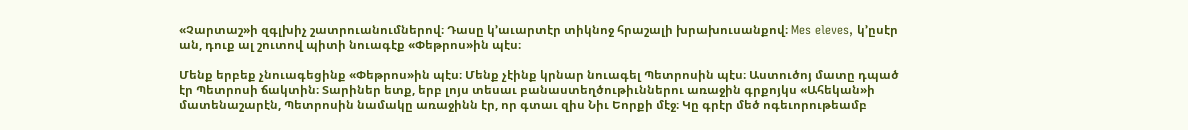«Չարտաշ»ի զգլխիչ շատրուանումներով։ Դասը կ՚աւարտէր տիկնոջ հրաշալի խրախուսանքով։ Mes eleves, կ՚ըսէր ան, դուք ալ շուտով պիտի նուագէք «Փեթրոս»ին պէս։

Մենք երբեք չնուագեցինք «Փեթրոս»ին պէս։ Մենք չէինք կրնար նուագել Պետրոսին պէս։ Աստուծոյ մատը դպած էր Պետրոսի ճակտին։ Տարիներ ետք, երբ լոյս տեսաւ բանաստեղծութիւններու առաջին գրքոյկս «Ահեկան»ի մատենաշարէն, Պետրոսին նամակը առաջինն էր, որ գտաւ զիս Նիւ Եորքի մէջ։ Կը գրէր մեծ ոգեւորութեամբ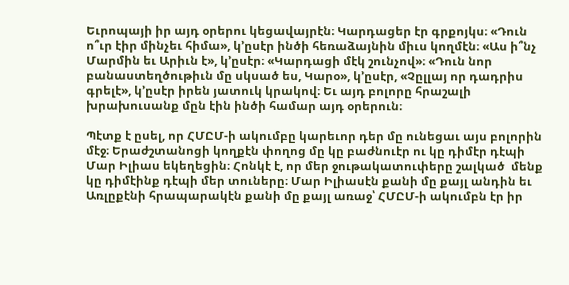Եւրոպայի իր այդ օրերու կեցավայրէն։ Կարդացեր էր գրքոյկս։ «Դուն ո՞ւր էիր մինչեւ հիմա», կ՚ըսէր ինծի հեռաձայնին միւս կողմէն։ «Աս ի՞նչ Մարմին եւ Արիւն է», կ՚ըսէր։ «Կարդացի մէկ շունչով»։ «Դուն նոր բանաստեղծութիւն մը սկսած ես, Կարօ», կ՚ըսէր, «Չըլլայ որ դադրիս գրելէ», կ՚ըսէր իրեն յատուկ կրակով։ Եւ այդ բոլորը հրաշալի խրախուսանք մըն էին ինծի համար այդ օրերուն։

Պէտք է ըսել, որ ՀՄԸՄ-ի ակումբը կարեւոր դեր մը ունեցաւ այս բոլորին մէջ։ Երաժշտանոցի կողքէն փողոց մը կը բաժնուէր ու կը դիմէր դէպի Մար Իլիաս եկեղեցին։ Հոնկէ է, որ մեր ջութակատուփերը շալկած  մենք կը դիմէինք դէպի մեր տուները։ Մար Իլիասէն քանի մը քայլ անդին եւ Առլըքէնի հրապարակէն քանի մը քայլ առաջ՝ ՀՄԸՄ-ի ակումբն էր իր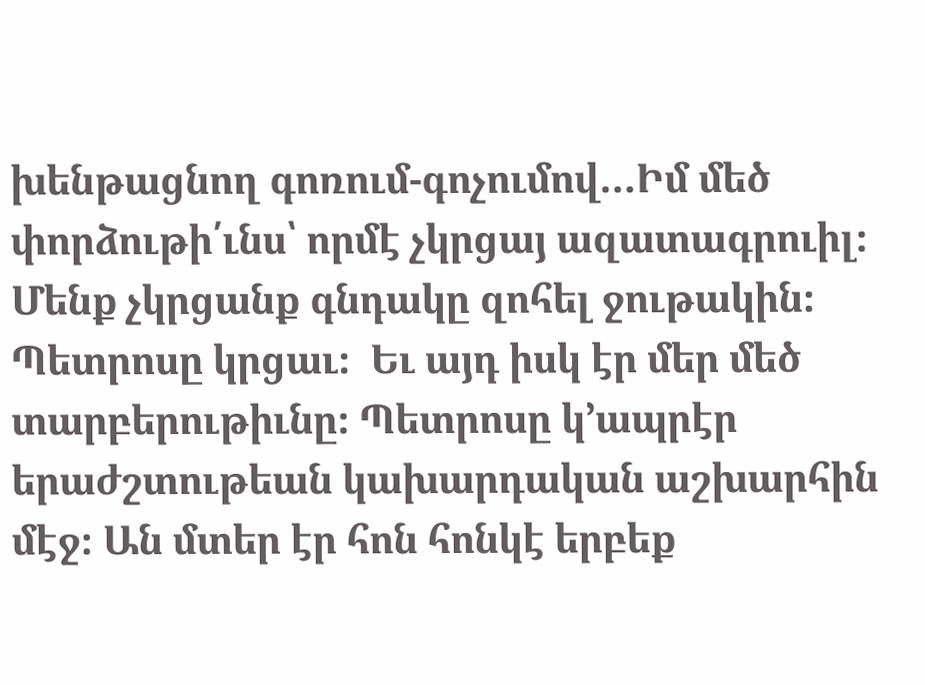խենթացնող գոռում-գոչումով…Իմ մեծ փորձութի՛ւնս՝ որմէ չկրցայ ազատագրուիլ։ Մենք չկրցանք գնդակը զոհել ջութակին։ Պետրոսը կրցաւ։  Եւ այդ իսկ էր մեր մեծ տարբերութիւնը։ Պետրոսը կ՚ապրէր երաժշտութեան կախարդական աշխարհին մէջ։ Ան մտեր էր հոն հոնկէ երբեք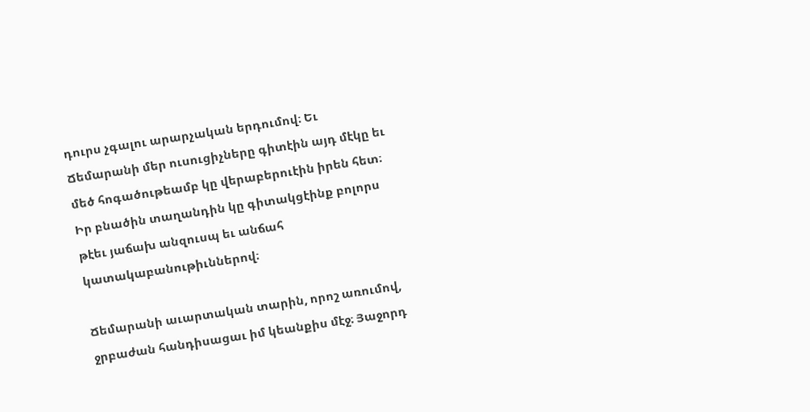դուրս չգալու արարչական երդումով։ Եւ Ճեմարանի մեր ուսուցիչները գիտէին այդ մէկը եւ մեծ հոգածութեամբ կը վերաբերուէին իրեն հետ։ Իր բնածին տաղանդին կը գիտակցէինք բոլորս թէեւ յաճախ անզուսպ եւ անճահ կատակաբանութիւններով։

Ճեմարանի աւարտական տարին, որոշ առումով, ջրբաժան հանդիսացաւ իմ կեանքիս մէջ։ Յաջորդ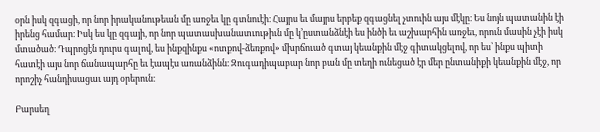օրն իսկ զգացի, որ նոր իրականութեան մը առջեւ կը գտնուէի։ Հայրս եւ մայրս երբեք զգացնել չտուին այս մէկը։ Ես նոյն պատանին էի իրենց համար։ Իսկ ես կը զգայի, որ նոր պատասխանատւութիւն մը կ՚ըստանձնէի ես ինծի եւ աշխարհին առջեւ, որուն մասին չէի իսկ մտածած։ Դպրոցէն դուրս գալով, ես ինքզինքս «ոտքով-ձեռքով» մխրճուած գտայ կեանքին մէջ գիտակցելով, որ ես՝ ինքս պիտի հատէի այս նոր ճանապարհը եւ էապէս առանձինն։ Զուգադիպաբար նոր բան մը տեղի ունեցած էր մեր ընտանիքի կեանքին մէջ, որ որոշիչ հանդիսացաւ այդ օրերուն։

Բարսեղ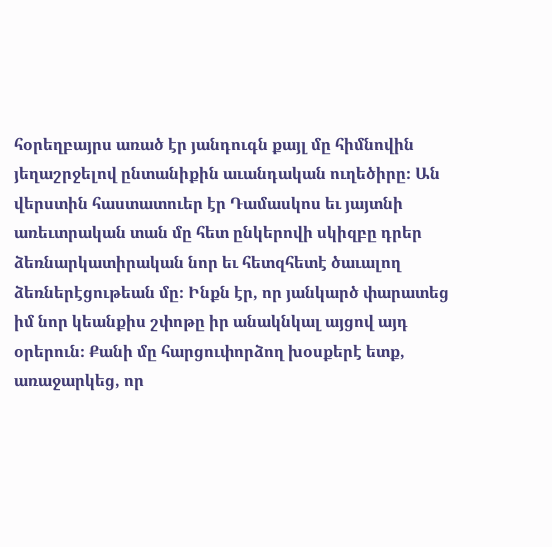հօրեղբայրս առած էր յանդուգն քայլ մը հիմնովին յեղաշրջելով ընտանիքին աւանդական ուղեծիրը։ Ան վերստին հաստատուեր էր Դամասկոս եւ յայտնի առեւտրական տան մը հետ ընկերովի սկիզբը դրեր ձեռնարկատիրական նոր եւ հետզհետէ ծաւալող ձեռներէցութեան մը։ Ինքն էր, որ յանկարծ փարատեց իմ նոր կեանքիս շփոթը իր անակնկալ այցով այդ օրերուն։ Քանի մը հարցուփորձող խօսքերէ ետք, առաջարկեց, որ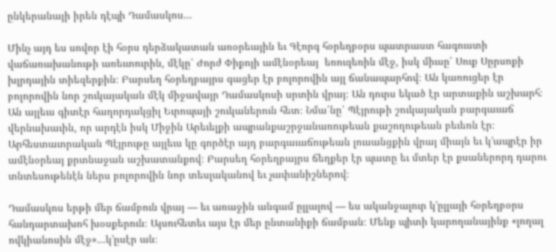ընկերանայի իրեն դէպի Դամասկոս…

Մինչ այդ ես սովոր էի հօրս դերձակատան առօրեային եւ Գէորգ հօրեղբօրս պատրաստ հագուստի վաճառախանութի առեւտուրին, մէկը՝ Ժորժ Փիքոյի ամէնօրեայ  եռուզեռին մէջ, իսկ միւսը՝ Սուք Սըրսոքի խլրդային տիեզերքին։ Բարսեղ հօրեղբայրս գացեր էր բոլորովին այլ ճանապարհով։ Ան կառուցեր էր բոլորովին նոր շուկայական մէկ միջավայր Դամասկոսի սրտին վրայ։ Ան դուրս եկած էր արտաքին աշխարհ։ Ան այլեւս գիտէր հաղորդակցիլ Եւրոպայի շուկաներուն հետ։ Նմա՛նը՝ Պէյրութի շուկայական բարգաւաճ վերնախաւին, որ արդէն իսկ Միջին Արեւելքի ապրանքաշրջանառութեան քաշողութեան բեւեռն էր։ Արհեստաւորական Պէյրութը այլեւս կը գործէր այդ բարգաւաճութեան լուսանցքին վրայ միայն եւ կ՚ապրէր իր ամէնօրեայ քրտնաջան աշխատանքով։ Բարսեղ հօրեղբայրս ճեղքեր էր պատը եւ մտեր էր քսաներորդ դարու տնտեսութենէն ներս բոլորովին նոր տեսլականով եւ չափանիշներով։

Դամասկոս երթի մեր ճամբուն վրայ — եւ առաջին անգամ ըլլալով — ես ականջալուր կ՚ըլլայի հօրեղբօրս հանդարտախոհ խօսքերուն։ Այսուհետեւ այս էր մեր ընտանիքի ճամբան։ Մենք պիտի կարողանայինք «լողալ ովկիանոսին մէջ»…կ՚ըսէր ան։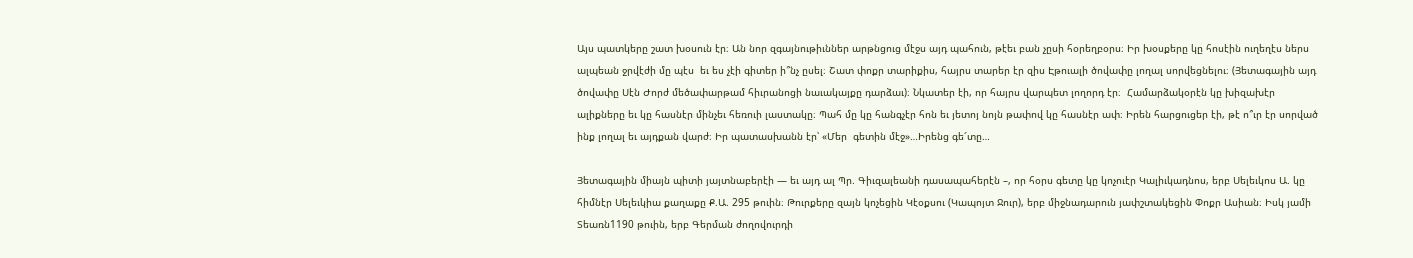Այս պատկերը շատ խօսուն էր։ Ան նոր զգայնութիւններ արթնցուց մէջս այդ պահուն, թէեւ բան չըսի հօրեղբօրս։ Իր խօսքերը կը հոսէին ուղեղէս ներս ալպեան ջրվէժի մը պէս  եւ ես չէի գիտեր ի՞նչ ըսել։ Շատ փոքր տարիքիս, հայրս տարեր էր զիս Էթուալի ծովափը լողալ սորվեցնելու։ (Յետագային այդ ծովափը Սէն Ժորժ մեծափարթամ հիւրանոցի նաւակայքը դարձաւ)։ Նկատեր էի, որ հայրս վարպետ լողորդ էր։  Համարձակօրէն կը խիզախէր ալիքները եւ կը հասնէր մինչեւ հեռուի լաստակը։ Պահ մը կը հանգչէր հոն եւ յետոյ նոյն թափով կը հասնէր ափ։ Իրեն հարցուցեր էի, թէ ո՞ւր էր սորված ինք լողալ եւ այդքան վարժ։ Իր պատասխանն էր՝ «Մեր  գետին մէջ»…Իրենց գե՜տը…

Յետագային միայն պիտի յայտնաբերէի — եւ այդ ալ Պր. Գիւզալեանի դասապահերէն –, որ հօրս գետը կը կոչուէր Կալիւկադնոս, երբ Սելեւկոս Ա. կը հիմնէր Սելեւկիա քաղաքը Ք.Ա. 295 թուին։ Թուրքերը զայն կոչեցին Կէօքսու (Կապոյտ Ջուր), երբ միջնադարուն յափշտակեցին Փոքր Ասիան։ Իսկ յամի Տեառն1190 թուին, երբ Գերման ժողովուրդի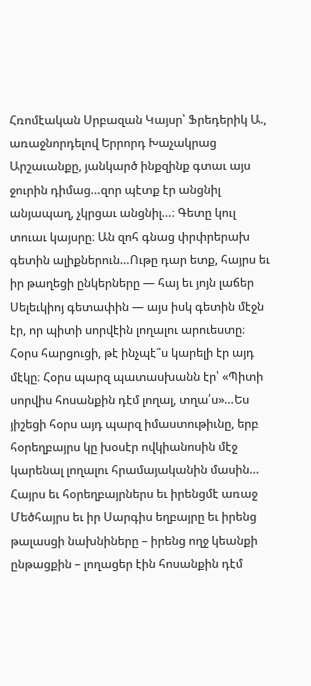Հռոմէական Սրբազան Կայսր՝ Ֆրեդերիկ Ա., առաջնորդելով Երրորդ Խաչակրաց Արշաւանքը, յանկարծ ինքզինք գտաւ այս ջուրին դիմաց…զոր պէտք էր անցնիլ անյապաղ, չկրցաւ անցնիլ…։ Գետը կուլ տուաւ կայսրը։ Ան զոհ գնաց փրփրերախ գետին ալիքներուն…Ութը դար ետք, հայրս եւ իր թաղեցի ընկերները — հայ եւ յոյն լաճեր Սելեւկիոյ գետափին — այս իսկ գետին մէջն էր, որ պիտի սորվէին լողալու արուեստը։ Հօրս հարցուցի, թէ ինչպէ՞ս կարելի էր այդ մէկը։ Հօրս պարզ պատասխանն էր՝ «Պիտի սորվիս հոսանքին դէմ լողալ, տղա՛ս»…Ես յիշեցի հօրս այդ պարզ իմաստութիւնը, երբ հօրեղբայրս կը խօսէր ովկիանոսին մէջ կարենալ լողալու հրամայականին մասին… Հայրս եւ հօրեղբայրներս եւ իրենցմէ առաջ Մեծհայրս եւ իր Սարգիս եղբայրը եւ իրենց թալասցի նախնիները – իրենց ողջ կեանքի ընթացքին – լողացեր էին հոսանքին դէմ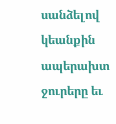սանձելով կեանքին ապերախտ ջուրերը եւ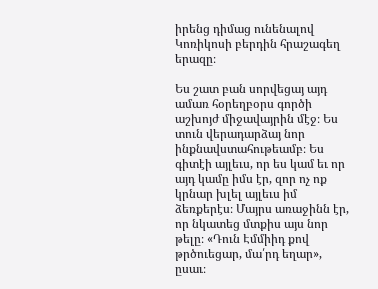իրենց դիմաց ունենալով Կոռիկոսի բերդին հրաշագեղ երազը։

Ես շատ բան սորվեցայ այդ ամառ հօրեղբօրս գործի աշխոյժ միջավայրին մէջ։ Ես տուն վերադարձայ նոր ինքնավստահութեամբ։ Ես գիտէի այլեւս, որ ես կամ եւ որ այդ կամը իմս էր, զոր ոչ ոք կրնար խլել այլեւս իմ ձեռքերէս։ Մայրս առաջինն էր, որ նկատեց մտքիս այս նոր թելը։ «Դուն Էմմիիդ քով թրծուեցար, մա՛րդ եղար», ըսաւ։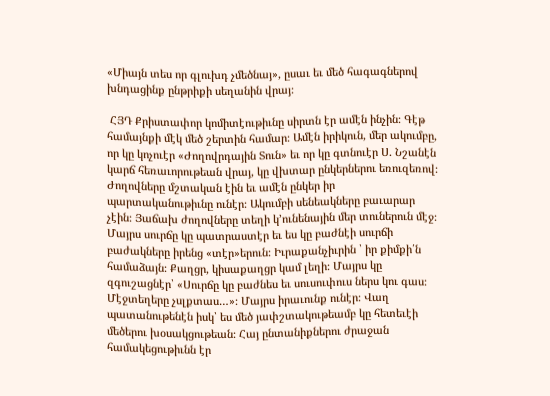«Միայն տես որ գլուխդ չմեծնայ», ըսաւ եւ մեծ հագագներով խնդացինք ընթրիքի սեղանին վրայ։

 ՀՅԴ Քրիստափոր կոմիտէութիւնը սիրտն էր ամէն ինչին։ Գէթ համայնքի մէկ մեծ շերտին համար։ Ամէն իրիկուն, մեր ակումբը, որ կը կոչուէր «Ժողովրդային Տուն» եւ որ կը գտնուէր Ս. Նշանէն կարճ հեռաւորութեան վրայ, կը վխտար ընկերներու եռուզեռով։ Ժողովները մշտական էին եւ ամէն ընկեր իր պարտականութիւնը ունէր։ Ակումբի սենեակները բաւարար չէին։ Յաճախ ժողովները տեղի կ՚ունենային մեր տուներուն մէջ։ Մայրս սուրճը կը պատրաստէր եւ ես կը բաժնէի սուրճի բաժակները իրենց «տէր»երուն։ Իւրաքանչիւրին ՝ իր քիմքի՛ն համաձայն։ Քաղցր, կիսաքաղցր կամ լեղի։ Մայրս կը զգուշացնէր՝ «Սուրճը կը բաժնես եւ սուսուփուս ներս կու գաս։ Մէջտեղերը չսլքտաս…»։ Մայրս իրաւունք ունէր։ Վաղ պատանութենէն իսկ՝ ես մեծ յափշտակութեամբ կը հետեւէի մեծերու խօսակցութեան։ Հայ ընտանիքներու ժրաջան համակեցութիւնն էր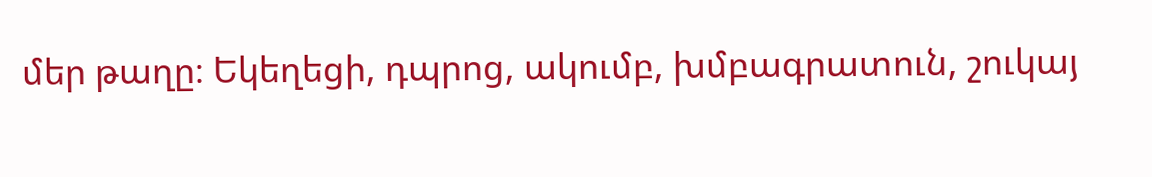մեր թաղը։ Եկեղեցի, դպրոց, ակումբ, խմբագրատուն, շուկայ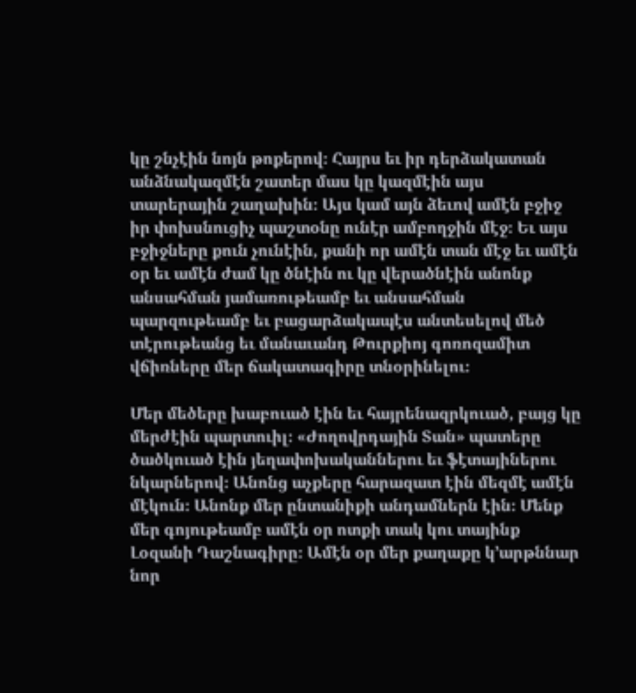կը շնչէին նոյն թոքերով։ Հայրս եւ իր դերձակատան անձնակազմէն շատեր մաս կը կազմէին այս տարերային շաղախին։ Այս կամ այն ձեւով ամէն բջիջ իր փոխսնուցիչ պաշտօնը ունէր ամբողջին մէջ։ Եւ այս բջիջները քուն չունէին, քանի որ ամէն տան մէջ եւ ամէն օր եւ ամէն ժամ կը ծնէին ու կը վերածնէին անոնք անսահման յամառութեամբ եւ անսահման պարզութեամբ եւ բացարձակապէս անտեսելով մեծ տէրութեանց եւ մանաւանդ Թուրքիոյ գոռոզամիտ վճիռները մեր ճակատագիրը տնօրինելու։

Մեր մեծերը խաբուած էին եւ հայրենազրկուած, բայց կը մերժէին պարտուիլ։ «Ժողովրդային Տան» պատերը ծածկուած էին յեղափոխականներու եւ ֆէտայիներու նկարներով։ Անոնց աչքերը հարազատ էին մեզմէ ամէն մէկուն։ Անոնք մեր ընտանիքի անդամներն էին։ Մենք մեր գոյութեամբ ամէն օր ոտքի տակ կու տայինք Լօզանի Դաշնագիրը։ Ամէն օր մեր քաղաքը կ՚արթննար նոր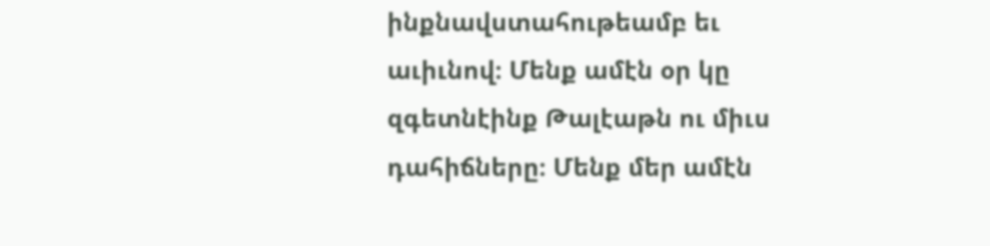ինքնավստահութեամբ եւ աւիւնով։ Մենք ամէն օր կը զգետնէինք Թալէաթն ու միւս դահիճները։ Մենք մեր ամէն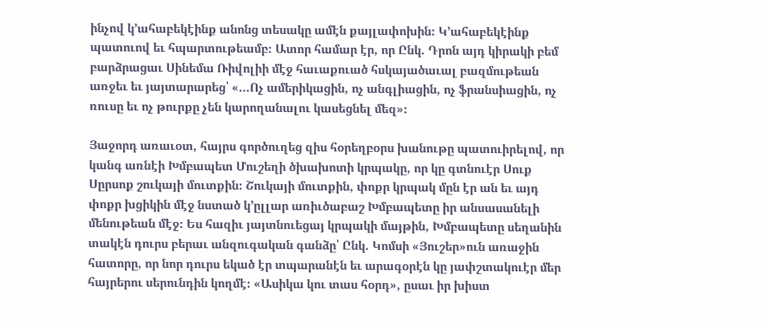ինչով կ՚ահաբեկէինք անոնց տեսակը ամէն քայլափոխին։ Կ՚ահաբեկէինք պատուով եւ հպարտութեամբ։ Ատոր համար էր, որ Ընկ. Դրոն այդ կիրակի բեմ բարձրացաւ Սինեմա Ռիվոլիի մէջ հաւաքուած հսկայածաւալ բազմութեան առջեւ եւ յայտարարեց՝ «…Ոչ ամերիկացին, ոչ անգլիացին, ոչ ֆրանսիացին, ոչ ռուսը եւ ոչ թուրքը չեն կարողանալու կասեցնել մեզ»։

Յաջորդ առաւօտ, հայրս գործուղեց զիս հօրեղբօրս խանութը պատուիրելով, որ կանգ առնէի Խմբապետ Մուշեղի ծխախոտի կրպակը, որ կը գտնուէր Սուք Սըրսոք շուկայի մուտքին։ Շուկայի մուտքին, փոքր կրպակ մըն էր ան եւ այդ փոքր խցիկին մէջ նստած կ՚ըլլար առիւծաբաշ Խմբապետը իր անսասանելի մենութեան մէջ։ Ես հազիւ յայտնուեցայ կրպակի մայթին, Խմբապետը սեղանին տակէն դուրս բերաւ անզուգական գանձը՝ Ընկ. Կոմսի «Յուշեր»ուն առաջին հատորը, որ նոր դուրս եկած էր տպարանէն եւ արագօրէն կը յափշտակուէր մեր հայրերու սերունդին կողմէ։ «Ասիկա կու տաս հօրդ», ըսաւ իր խիստ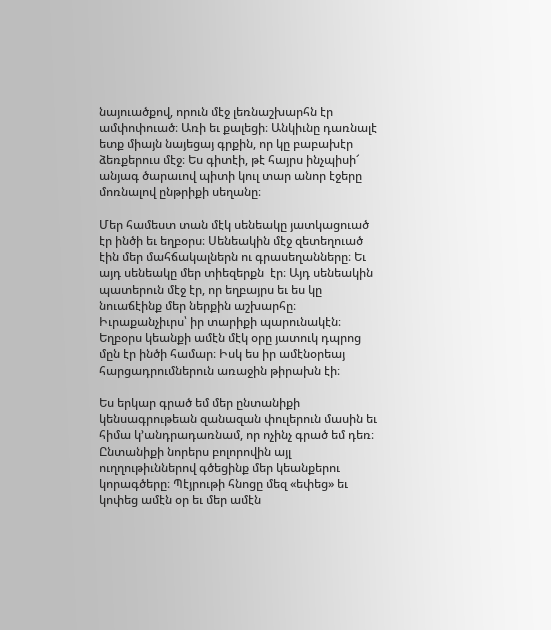նայուածքով, որուն մէջ լեռնաշխարհն էր ամփոփուած։ Առի եւ քալեցի։ Անկիւնը դառնալէ ետք միայն նայեցայ գրքին, որ կը բաբախէր ձեռքերուս մէջ։ Ես գիտէի, թէ հայրս ինչպիսի՜ անյագ ծարաւով պիտի կուլ տար անոր էջերը մոռնալով ընթրիքի սեղանը։

Մեր համեստ տան մէկ սենեակը յատկացուած էր ինծի եւ եղբօրս։ Սենեակին մէջ զետեղուած էին մեր մահճակալներն ու գրասեղանները։ Եւ այդ սենեակը մեր տիեզերքն  էր։ Այդ սենեակին պատերուն մէջ էր, որ եղբայրս եւ ես կը նուաճէինք մեր ներքին աշխարհը։ Իւրաքանչիւրս՝ իր տարիքի պարունակէն։ Եղբօրս կեանքի ամէն մէկ օրը յատուկ դպրոց մըն էր ինծի համար։ Իսկ ես իր ամէնօրեայ հարցադրումներուն առաջին թիրախն էի։

Ես երկար գրած եմ մեր ընտանիքի կենսագրութեան զանազան փուլերուն մասին եւ հիմա կ՚անդրադառնամ, որ ոչինչ գրած եմ դեռ։ Ընտանիքի նորերս բոլորովին այլ ուղղութիւններով գծեցինք մեր կեանքերու կորագծերը։ Պէյրութի հնոցը մեզ «եփեց» եւ կոփեց ամէն օր եւ մեր ամէն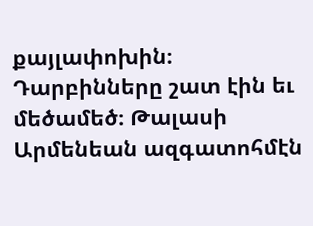քայլափոխին։ Դարբինները շատ էին եւ մեծամեծ։ Թալասի Արմենեան ազգատոհմէն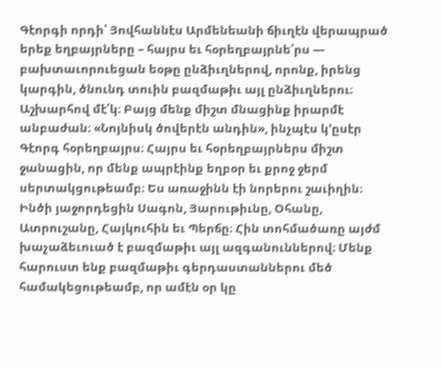Գէորգի որդի՝ Յովհաննէս Արմենեանի ճիւղէն վերապրած երեք եղբայրները – հայրս եւ հօրեղբայրնե՛րս — բախտաւորուեցան եօթը ընձիւղներով, որոնք, իրենց կարգին, ծնունդ տուին բազմաթիւ այլ ընձիւղներու։ Աշխարհով մէ՛կ։ Բայց մենք միշտ մնացինք իրարմէ անբաժան։ «Նոյնիսկ ծովերէն անդին», ինչպէս կ՚ըսէր Գէորգ հօրեղբայրս։ Հայրս եւ հօրեղբայրներս միշտ ջանացին, որ մենք ապրէինք եղբօր եւ քրոջ ջերմ սերտակցութեամբ։ Ես առաջինն էի նորերու շաւիղին։ Ինծի յաջորդեցին Սագոն, Յարութիւնը, Օհանը, Ատրուշանը, Հայկուհին եւ Պերճը։ Հին տոհմածառը այժմ խաչաձեւուած է բազմաթիւ այլ ազգանուններով։ Մենք հարուստ ենք բազմաթիւ գերդաստաններու մեծ համակեցութեամբ, որ ամէն օր կը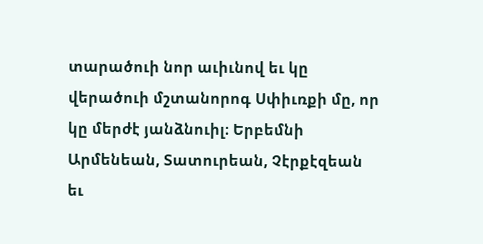տարածուի նոր աւիւնով եւ կը վերածուի մշտանորոգ Սփիւռքի մը, որ կը մերժէ յանձնուիլ։ Երբեմնի Արմենեան, Տատուրեան, Չէրքէզեան եւ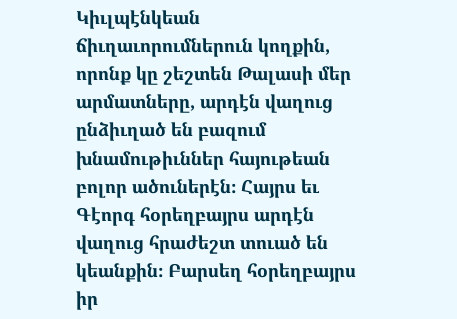Կիւլպէնկեան ճիւղաւորումներուն կողքին, որոնք կը շեշտեն Թալասի մեր արմատները, արդէն վաղուց ընձիւղած են բազում խնամութիւններ հայութեան բոլոր ածուներէն։ Հայրս եւ Գէորգ հօրեղբայրս արդէն վաղուց հրաժեշտ տուած են կեանքին։ Բարսեղ հօրեղբայրս իր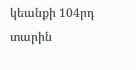կեանքի 104րդ տարին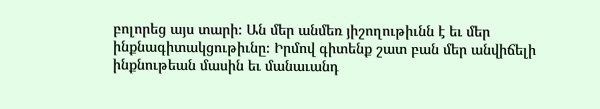բոլորեց այս տարի։ Ան մեր անմեռ յիշողութիւնն է եւ մեր ինքնագիտակցութիւնը։ Իրմով գիտենք շատ բան մեր անվիճելի ինքնութեան մասին եւ մանաւանդ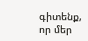գիտենք, որ մեր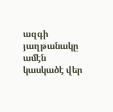ազգի յաղթանակը ամէն կասկածէ վեր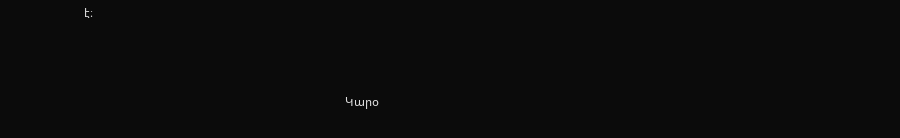է։



                                                                                       Կարօ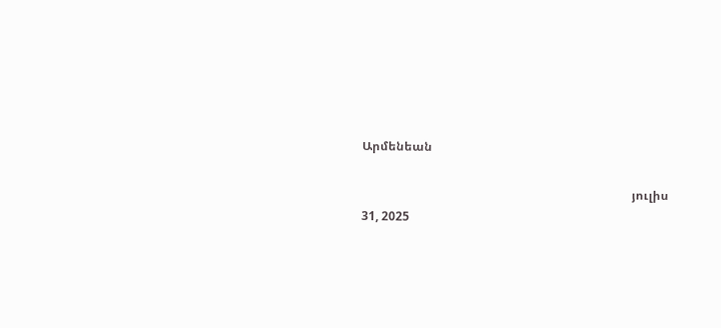Արմենեան

                                                                                          յուլիս 31, 2025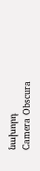նախորդ
Camera Obscura